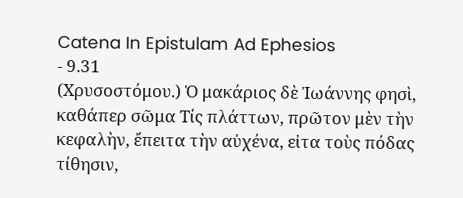Catena In Epistulam Ad Ephesios
- 9.31
(Χρυσοστόμου.) Ὁ μακάριος δὲ Ἰωάννης φησὶ, καθάπερ σῶμα Τίς πλάττων, πρῶτον μὲν τὴν κεφαλὴν, ἔπειτα τὴν αὐχένα, εἰτα τοὺς πόδας τίθησιν,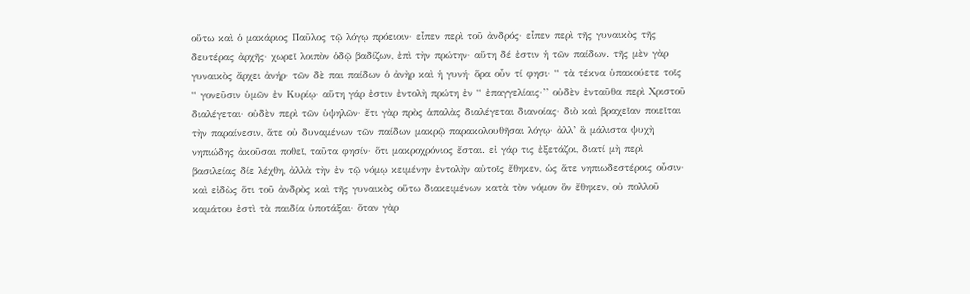οὕτω καὶ ὁ μακάριος Παῦλος τῷ λόγῳ πρόειοιν· εἶπεν περὶ τοῦ ἀνδρός· εἶπεν περὶ τῆς γυναικὸς τῆς δευτέρας ἀρχῆς· χωρεῖ λοιπὸν ὁδῷ βαδίζων, ἐπὶ τὴν πρώτην· αὕτη δέ ἐστιν ἡ τῶν παίδων. τῆς μὲν γὰρ γυναικὸς ἄρχει ἀνήρ· τῶν δὲ παι παίδων ὁ ἀνὴρ καὶ ἡ γυνή· ὅρα οὖν τί φησι· “ τὰ τέκνα ὑπακούετε τοῖς “ γονεῦσιν ὑμῶν ἐν Κυρίῳ· αὕτη γάρ ἐστιν ἐντολὴ πρώτη ἐν “ ἐπαγγελίαις·’’ οὐδὲν ἐνταῦθα περὶ Χριστοῦ διαλέγεται· οὐδὲν περὶ τῶν ὑψηλῶν· ἔτι γὰρ πρὸς ἁπαλὰς διαλέγεται διανοίας· διὸ καὶ βραχεῖαν ποιεῖται τὴν παραίνεσιν, ἅτε οὐ δυναμένων τῶν παίδων μακρῷ παρακολουθῆσαι λόγῳ· ἀλλ’ ἃ μάλιστα ψυχὴ νηπιώδης ἀκοῦσαι ποθεῖ, ταῦτα φησίν· ὅτι μακροχρόνιος ἔσται. εἰ γάρ τις ἐξετάζοι, διατί μὴ περὶ βασιλείας δίε λέχθη, ἀλλὰ τὴν ἐν τῷ νόμῳ κειμένην ἐντολὴν αὐτοῖς ἔθηκεν, ὡς ἅτε νηπιωδεστέροις οὖσιν· καὶ εἰδὼς ὅτι τοῦ ἀνδρὸς καὶ τῆς γυναικὸς οὕτω διακειμένων κατὰ τὸν νόμον ὃν ἔθηκεν, οὐ πολλοῦ καμάτου ἐστὶ τὰ παιδία ὑποτάξαι· ὅταν γὰρ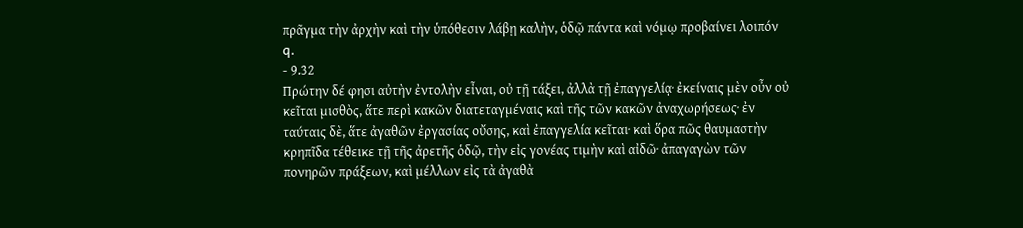πρᾶγμα τὴν ἀρχὴν καὶ τὴν ὑπόθεσιν λάβῃ καλὴν, ὁδῷ πάντα καὶ νόμῳ προβαίνει λοιπόν q.
- 9.32
Πρώτην δέ φησι αὐτὴν ἐντολὴν εἶναι, οὐ τῇ τάξει, ἀλλὰ τῇ ἐπαγγελίᾳ· ἐκείναις μὲν οὖν οὐ κεῖται μισθὸς, ἅτε περὶ κακῶν διατεταγμέναις καὶ τῆς τῶν κακῶν ἀναχωρήσεως· ἐν ταύταις δὲ, ἅτε ἀγαθῶν ἐργασίας οὔσης, καὶ ἐπαγγελία κεῖται· καὶ ὅρα πῶς θαυμαστὴν κρηπῖδα τέθεικε τῇ τῆς ἀρετῆς ὁδῷ, τὴν εἰς γονέας τιμὴν καὶ αἰδῶ· ἀπαγαγὼν τῶν πονηρῶν πράξεων, καὶ μέλλων εἰς τὰ ἀγαθὰ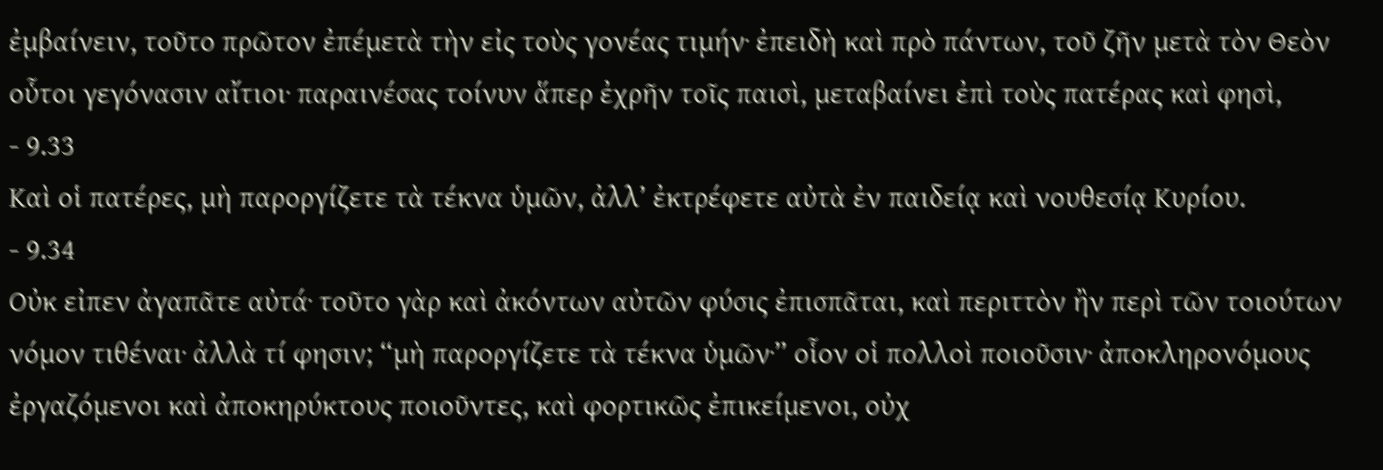ἐμβαίνειν, τοῦτο πρῶτον ἐπέμετὰ τὴν εἰς τοὺς γονέας τιμήν· ἐπειδὴ καὶ πρὸ πάντων, τοῦ ζῆν μετὰ τὸν Θεὸν οὗτοι γεγόνασιν αἴτιοι· παραινέσας τοίνυν ἅπερ ἐχρῆν τοῖς παισὶ, μεταβαίνει ἐπὶ τοὺς πατέρας καὶ φησὶ,
- 9.33
Καὶ οἱ πατέρες, μὴ παροργίζετε τὰ τέκνα ὑμῶν, ἀλλ’ ἐκτρέφετε αὐτὰ ἐν παιδείᾳ καὶ νουθεσίᾳ Κυρίου.
- 9.34
Οὐκ εἰπεν ἀγαπᾶτε αὐτά· τοῦτο γὰρ καὶ ἀκόντων αὐτῶν φύσις ἐπισπᾶται, καὶ περιττὸν ἢν περὶ τῶν τοιούτων νόμον τιθέναι· ἀλλὰ τί φησιν; “μὴ παροργίζετε τὰ τέκνα ὑμῶν·” οἷον οἱ πολλοὶ ποιοῦσιν· ἀποκληρονόμους ἐργαζόμενοι καὶ ἀποκηρύκτους ποιοῦντες, καὶ φορτικῶς ἐπικείμενοι, οὐχ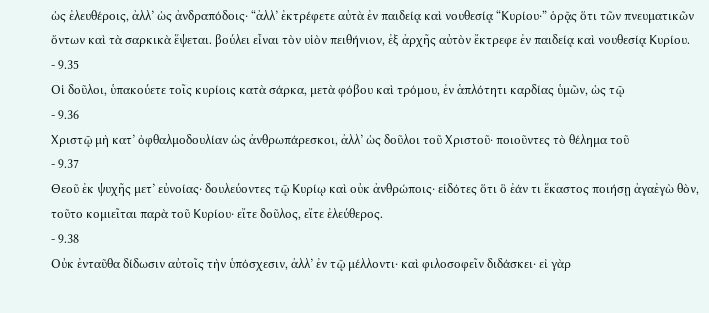ὡς ἐλευθέροις, ἀλλ’ ὡς ἀνδραπόδοις· “ἀλλ’ ἐκτρέφετε αὐτὰ ἐν παιδείᾳ καὶ νουθεσίᾳ “Κυρίου·” ὁρᾷς ὅτι τῶν πνευματικῶν ὄντων καὶ τὰ σαρκικὰ ἕψεται. βούλει εἶναι τὸν υἱὸν πειθήνιον, ἐξ ἀρχῆς αὐτὸν ἔκτρεφε ἐν παιδείᾳ καὶ νουθεσίᾳ Κυρίου.
- 9.35
Οἱ δοῦλοι, ὑπακούετε τοῖς κυρίοις κατὰ σάρκα, μετὰ φόβου καὶ τρόμου, ἐν ἁπλότητι καρδίας ὑμῶν, ὡς τῷ
- 9.36
Χριστῷ μὴ κατ’ ὀφθαλμοδουλίαν ὡς ἀνθρωπάρεσκοι, ἀλλ’ ὡς δοῦλοι τοῦ Χριστοῦ· ποιοῦντες τὸ θέλημα τοῦ
- 9.37
Θεοῦ ἐκ ψυχῆς μετ’ εὐνοίας· δουλεύοντες τῷ Κυρίῳ καὶ οὐκ ἀνθρώποις· εἰδότες ὅτι ὃ ἐάν τι ἕκαστος ποιήσῃ ἀγαἐγὼ θὸν, τοῦτο κομιεῖται παρὰ τοῦ Κυρίου· εἴτε δοῦλος, εἴτε ἐλεύθερος.
- 9.38
Οὐκ ἐνταῦθα δίδωσιν αὐτοῖς τὴν ὑπόσχεσιν, ἀλλ’ ἐν τῷ μέλλοντι· καὶ φιλοσοφεῖν διδάσκει· εἰ γὰρ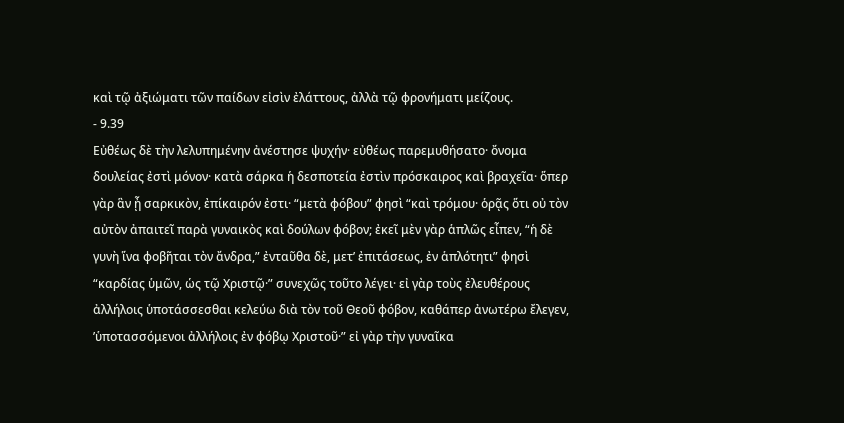καὶ τῷ ἀξιώματι τῶν παίδων εἰσὶν ἐλάττους, ἀλλὰ τῷ φρονήματι μείζους.
- 9.39
Εὐθέως δὲ τὴν λελυπημένην ἀνέστησε ψυχήν· εὐθέως παρεμυθήσατο· ὄνομα δουλείας ἐστὶ μόνον· κατὰ σάρκα ἡ δεσποτεία ἐστὶν πρόσκαιρος καὶ βραχεῖα· ὅπερ γὰρ ἃν ᾖ σαρκικὸν, ἐπίκαιρόν ἐστι· “μετὰ φόβου” φησὶ “καὶ τρόμου· ὁρᾷς ὅτι οὐ τὸν αὐτὸν ἀπαιτεῖ παρὰ γυναικὸς καὶ δούλων φόβον; ἐκεῖ μὲν γὰρ ἁπλῶς εἶπεν, “ἡ δὲ γυνὴ ἵνα φοβῆται τὸν ἄνδρα,” ἐνταῦθα δὲ, μετ’ ἐπιτάσεως, ἐν ἁπλότητι” φησὶ “καρδίας ὑμῶν, ὡς τῷ Χριστῷ·” συνεχῶς τοῦτο λέγει· εἰ γὰρ τοὺς ἐλευθέρους ἀλλήλοις ὑποτάσσεσθαι κελεύω διὰ τὸν τοῦ Θεοῦ φόβον, καθάπερ ἀνωτέρω ἔλεγεν, ’ὑποτασσόμενοι ἀλλήλοις ἐν φόβῳ Χριστοῦ·” εἰ γὰρ τὴν γυναῖκα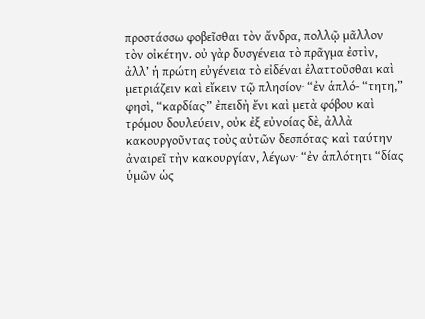προστάσσω φοβεῖσθαι τὸν ἄνδρα, πολλῷ μᾶλλον τὸν οἰκέτην. οὐ γὰρ δυσγένεια τὸ πρᾶγμα ἐστὶν, ἀλλ’ ἡ πρώτη εὐγένεια τὸ εἰδέναι ἐλαττοῦσθαι καὶ μετριάζειν καὶ εἴκειν τῷ πλησίον· “ἐν ἁπλό- “τητη,” φησὶ, “καρδίας·” ἐπειδὴ ἔνι καὶ μετὰ φόβου καὶ τρόμου δουλεύειν, οὐκ ἐξ εὐνοίας δὲ, ἀλλὰ κακουργοῦντας τοὺς αὐτῶν δεσπότας· καὶ ταύτην ἀναιρεῖ τὴν κακουργίαν, λέγων· “ἐν ἁπλότητι “δίας ὑμῶν ὡς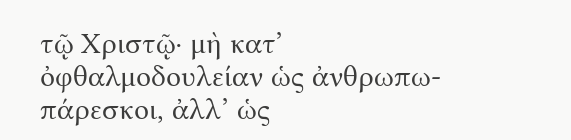τῷ Χριστῷ· μὴ κατ’ ὀφθαλμοδουλείαν ὡς ἀνθρωπω- πάρεσκοι, ἀλλ’ ὡς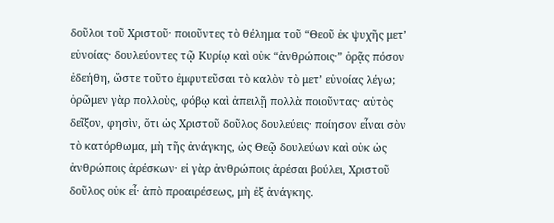δοῦλοι τοῦ Χριστοῦ· ποιοῦντες τὸ θέλημα τοῦ “Θεοῦ ἐκ ψυχῆς μετ’ εὐνοίας· δουλεύοντες τῷ Κυρίῳ καὶ οὐκ “ἀνθρώποις·” ὁρᾷς πόσον ἐδεήθη, ὥστε τοῦτο ἐμφυτεῦσαι τὸ καλὸν τὸ μετ’ εὐνοίας λέγω; ὁρῶμεν γὰρ πολλοὺς, φόβῳ καὶ ἀπειλῇ πολλὰ ποιοῦντας· αὐτὸς δεῖξον, φησὶν, ὅτι ὡς Χριστοῦ δοῦλος δουλεύεις· ποίησον εἶναι σὸν τὸ κατόρθωμα, μὴ τῆς ἀνάγκης, ὡς Θεῷ δουλεύων καὶ οὐκ ὡς ἀνθρώποις ἀρέσκων· εἰ γὰρ ἀνθρώποις ἀρέσαι βούλει, Χριστοῦ δοῦλος οὐκ εἶ· ἀπὸ προαιρέσεως, μὴ ἐξ ἀνάγκης.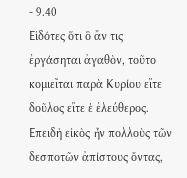- 9.40
Εἰδότες ὅτι ὃ ἄν τις ἐργάσηται ἀγαθὸν, τοῦτο κομιεῖται παρὰ Κυρίου εἴτε δοῦλος εἴτε ἑ ἐλεύθερος. Επειδὴ εἰκὸς ἦν πολλοὺς τῶν δεσποτῶν ἀπίστους ὄντας,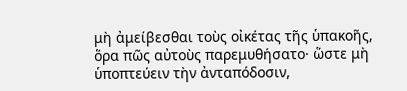μὴ ἀμείβεσθαι τοὺς οἰκέτας τῆς ὑπακοῆς, ὅρα πῶς αὐτοὺς παρεμυθήσατο· ὥστε μὴ ὑποπτεύειν τὴν ἀνταπόδοσιν,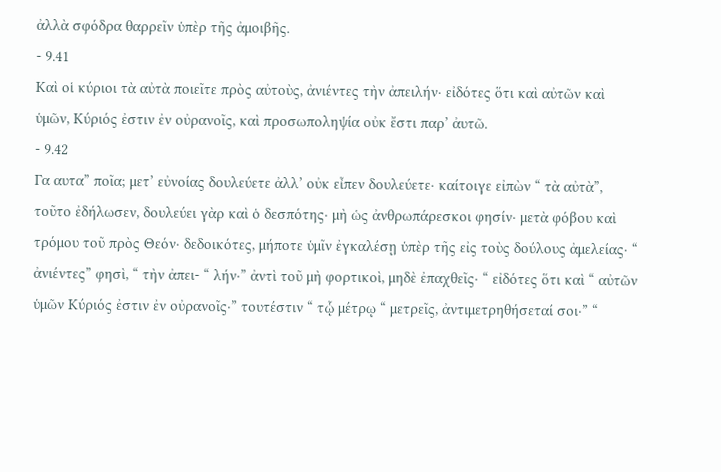ἀλλὰ σφόδρα θαρρεῖν ὑπὲρ τῆς ἀμοιβῆς.
- 9.41
Καὶ οἱ κύριοι τὰ αὐτὰ ποιεῖτε πρὸς αὐτοὺς, ἀνιέντες τὴν ἀπειλήν· εἰδότες ὅτι καὶ αὐτῶν καὶ ὑμῶν, Κύριός ἐστιν ἐν οὐρανοῖς, καὶ προσωποληψία οὐκ ἔστι παρ’ ἀυτῶ.
- 9.42
Γα αυτα” ποῖα; μετ’ εὐνοίας δουλεύετε ἀλλ’ οὐκ εἶπεν δουλεύετε· καίτοιγε εἰπὼν “ τὰ αὐτὰ”, τοῦτο ἐδήλωσεν, δουλεύει γὰρ καὶ ὁ δεσπότης· μὴ ὡς ἀνθρωπάρεσκοι φησίν· μετὰ φόβου καὶ τρόμου τοῦ πρὸς Θεόν· δεδοικότες, μήποτε ὑμῖν ἐγκαλέσῃ ὑπὲρ τῆς εἰς τοὺς δούλους ἀμελείας· “ ἀνιέντες” φησὶ, “ τὴν ἀπει- “ λήν·” ἀντὶ τοῦ μὴ φορτικοὶ, μηδὲ ἐπαχθεῖς· “ εἰδότες ὅτι καὶ “ αὐτῶν ὑμῶν Κύριός ἐστιν ἐν οὐρανοῖς·” τουτέστιν “ τᾧ μέτρῳ “ μετρεῖς, ἀντιμετρηθήσεταί σοι·” “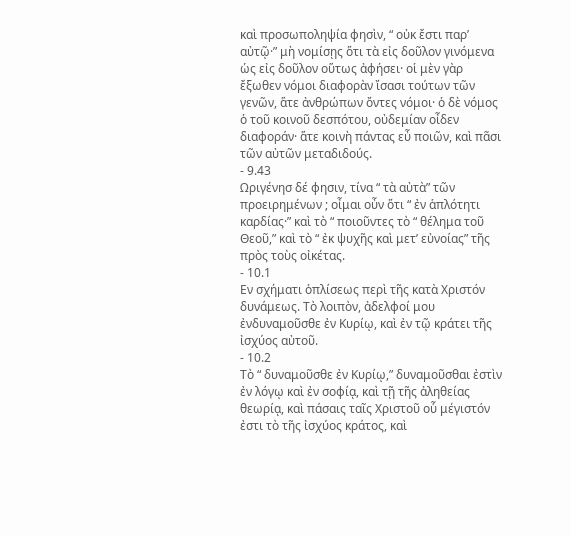καὶ προσωποληψία φησὶν, “ οὐκ ἔστι παρ’ αὐτῷ·” μὴ νομίσῃς ὅτι τὰ εἰς δοῦλον γινόμενα ὡς εἰς δοῦλον οὕτως ἀφήσει· οἱ μὲν γὰρ ἔξωθεν νόμοι διαφορὰν ἴσασι τούτων τῶν γενῶν, ἅτε ἀνθρώπων ὄντες νόμοι· ὁ δὲ νόμος ὁ τοῦ κοινοῦ δεσπότου, οὐδεμίαν οἶδεν διαφοράν· ἅτε κοινὴ πάντας εὖ ποιῶν, καὶ πᾶσι τῶν αὐτῶν μεταδιδούς.
- 9.43
Ωριγένησ δέ φησιν, τίνα “ τὰ αὐτὰ” τῶν προειρημένων ; οἶμαι οὖν ὅτι “ ἐν ἁπλότητι καρδίας·” καὶ τὸ “ ποιοῦντες τὸ “ θέλημα τοῦ Θεοῦ,” καὶ τὸ “ ἐκ ψυχῆς καὶ μετ’ εὐνοίας” τῆς πρὸς τοὺς οἰκέτας.
- 10.1
Εν σχήματι ὁπλίσεως περὶ τῆς κατὰ Χριστόν δυνάμεως. Τὸ λοιπὸν, ἀδελφοί μου ἐνδυναμοῦσθε ἐν Κυρίῳ, καὶ ἐν τῷ κράτει τῆς ἰσχύος αὐτοῦ.
- 10.2
Τὸ “ δυναμοῦσθε ἐν Κυρίῳ,” δυναμοῦσθαι ἐστὶν ἐν λόγῳ καὶ ἐν σοφίᾳ, καὶ τῇ τῆς ἀληθείας θεωρίᾳ, καὶ πάσαις ταῖς Χριστοῦ οὗ μέγιστόν ἐστι τὸ τῆς ἰσχύος κράτος, καὶ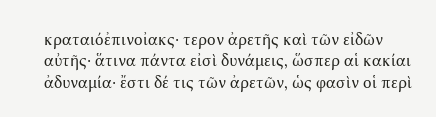κραταιόἐπινοἰακς· τερον ἀρετῆς καὶ τῶν εἰδῶν αὐτῆς· ἅτινα πάντα εἰσὶ δυνάμεις, ὥσπερ αἱ κακίαι ἀδυναμία· ἔστι δέ τις τῶν ἀρετῶν, ὡς φασὶν οἱ περὶ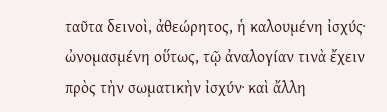ταῦτα δεινοὶ, ἀθεώρητος, ἡ καλουμένη ἰσχύς· ὠνομασμένη οὕτως, τῷ ἀναλογίαν τινὰ ἔχειν πρὸς τὴν σωματικὴν ἰσχύν· καὶ ἄλλη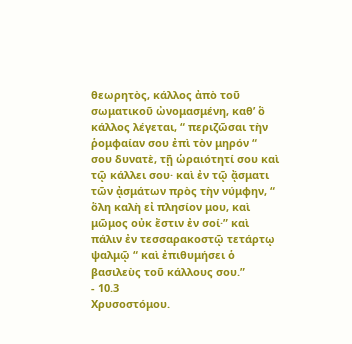θεωρητὸς, κάλλος ἀπὸ τοῦ σωματικοῦ ὠνομασμένη, καθ’ ὃ κάλλος λέγεται, “ περιζῶσαι τὴν ῥομφαίαν σου ἐπὶ τὸν μηρόν “ σου δυνατὲ, τῇ ὡραιότητί σου καὶ τῷ κάλλει σου· καὶ ἐν τῷ ᾄσματι τῶν ᾀσμάτων πρὸς τὴν νύμφην, “ ὅλη καλὴ εἰ πλησίον μου, καὶ μῶμος οὐκ ἔστιν ἐν σοί·” καὶ πάλιν ἐν τεσσαρακοστῷ τετάρτῳ ψαλμῷ “ καὶ ἐπιθυμήσει ὁ βασιλεὺς τοῦ κάλλους σου.”
- 10.3
Χρυσοστόμου.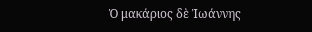Ὁ μακάριος δὲ Ἰωάννης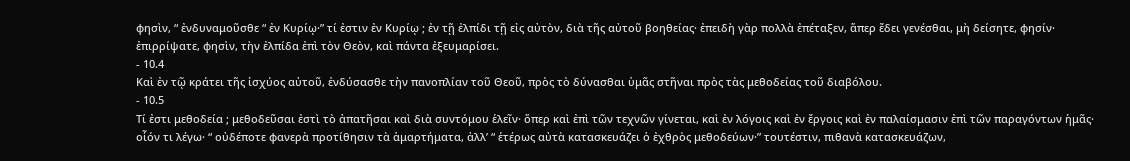φησὶν, “ ἐνδυναμοῦσθε “ ἐν Κυρίῳ·” τί ἐστιν ἐν Κυρίῳ ; ἐν τῇ ἐλπίδι τῇ εἰς αὐτὸν, διὰ τῆς αὐτοῦ βοηθείας· ἐπειδὴ γὰρ πολλὰ ἐπέταξεν, ἅπερ ἔδει γενέσθαι, μὴ δείσητε, φησίν· ἐπιρρίψατε, φησὶν, τὴν ἐλπίδα ἐπὶ τὸν Θεὸν, καὶ πάντα ἐξευμαρίσει.
- 10.4
Καὶ ἐν τῷ κράτει τῆς ἰσχύος αὐτοῦ, ἐνδύσασθε τὴν πανοπλίαν τοῦ Θεοῦ, πρὸς τὸ δύνασθαι ὑμᾶς στῆναι πρὸς τὰς μεθοδείας τοῦ διαβόλου.
- 10.5
Τί ἐστι μεθοδεία ; μεθοδεῦσαι ἐστὶ τὸ ἀπατῆσαι καὶ διὰ συντόμου ἑλεῖν· ὅπερ καὶ ἐπὶ τῶν τεχνῶν γίνεται, καὶ ἐν λόγοις καὶ ἐν ἔργοις καὶ ἐν παλαίσμασιν ἐπὶ τῶν παραγόντων ἡμᾶς· οἷόν τι λέγω· “ οὐδέποτε φανερὰ προτίθησιν τὰ ἁμαρτήματα, ἀλλ’ “ ἑτέρως αὐτὰ κατασκευάζει ὁ ἐχθρὸς μεθοδεύων·” τουτέστιν, πιθανὰ κατασκευάζων,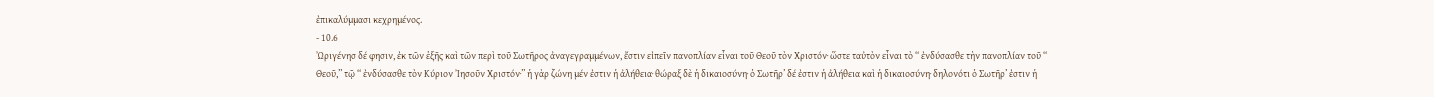ἐπικαλύμμασι κεχρημένος.
- 10.6
Ὠριγένησ δέ φησιν, ἐκ τῶν ἑξῆς καὶ τῶν περὶ τοῦ Σωτῆρος ἀναγεγραμμένων, ἔστιν εἰπεῖν πανοπλίαν εἶναι τοῦ Θεοῦ τὸν Χριστόν· ὥστε ταὐτὸν εἶναι τὸ “ ἐνδύσασθε τὴν πανοπλίαν τοῦ “ Θεοῦ,” τῷ “ ἐνδύσασθε τὸν Κύριον Ἰησοῦν Χριστόν·” ἡ γὰρ ζώνη μέν ἐστιν ἡ ἀλήθεια· θώραξ δὲ ἡ δικαιοσύνη· ὁ Σωτῆρ’ δέ ἐστιν ἡ ἀλήθεια καὶ ἡ δικαιοσύνη· δηλονότι ὁ Σωτῆρ’ ἐστιν ἡ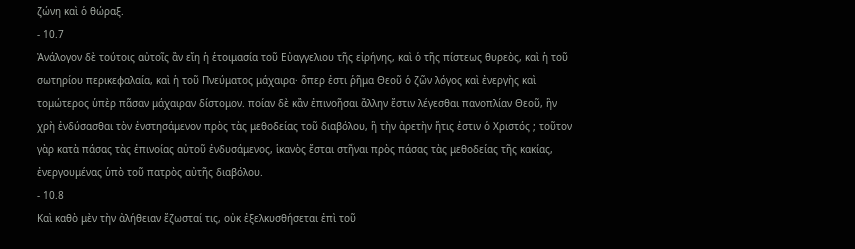ζώνη καὶ ὁ θώραξ.
- 10.7
Ἀνάλογον δὲ τούτοις αὐτοῖς ἂν εἴη ἡ ἑτοιμασία τοῦ Εὐαγγελιου τῆς εἰρήνης, καὶ ὁ τῆς πίστεως θυρεὸς, καὶ ἡ τοῦ σωτηρίου περικεφαλαία, καὶ ἡ τοῦ Πνεύματος μάχαιρα· ὅπερ ἐστι ῥῆμα Θεοῦ ὁ ζῶν λόγος καὶ ἐνεργὴς καὶ τομώτερος ὑπὲρ πᾶσαν μάχαιραν δίστομον. ποίαν δὲ κἂν ἐπινοῆσαι ἄλλην ἔστιν λέγεσθαι πανοπλίαν Θεοῦ, ἣν χρὴ ἐνδύσασθαι τὸν ἐνστησάμενον πρὸς τὰς μεθοδείας τοῦ διαβόλου, ἣ τὴν ἀρετὴν ἥτις ἐστιν ὁ Χριστός ; τοῦτον γὰρ κατὰ πάσας τὰς ἐπινοίας αὐτοῦ ἐνδυσάμενος, ἱκανὸς ἔσται στῆναι πρὸς πάσας τὰς μεθοδείας τῆς κακίας, ἐνεργουμένας ὑπὸ τοῦ πατρὸς αὐτῆς διαβόλου.
- 10.8
Καὶ καθὸ μὲν τὴν ἀλήθειαν ἔζωσταί τις, οὐκ ἐξελκυσθήσεται ἐπὶ τοῦ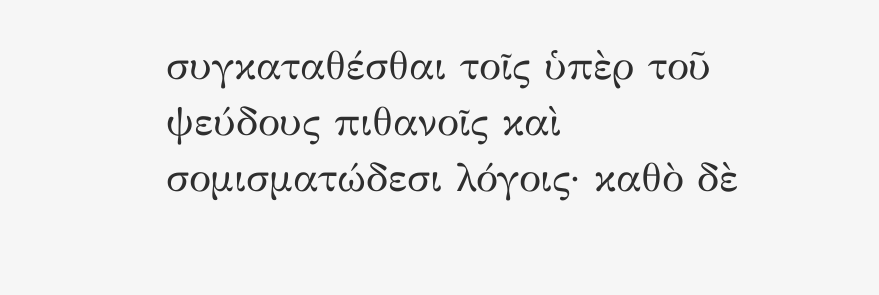συγκαταθέσθαι τοῖς ὑπὲρ τοῦ ψεύδους πιθανοῖς καὶ σομισματώδεσι λόγοις· καθὸ δὲ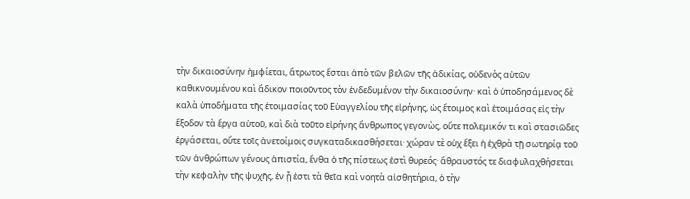τὴν δικαιοσύνην ἠμφίεται, ἄτρωτος ἔσται ἀπὸ τῶν βελῶν τῆς ἀδικίας, οὐδενὸς αὐτῶν καθικνουμένου καὶ ἄδικον ποιοῦντος τὸν ἐνδεδυμένον τὴν δικαιοσύνην· καὶ ὁ ὑποδησάμενος δὲ καλὰ ὑποδήματα τῆς ἑτοιμασίας τοῦ Εὐαγγελίου τῆς εἰρήνης, ὡς ἕτοιμος καὶ ἑτοιμάσας εἰς τὴν ἔξοδον τὰ ἔργα αὐτοῦ, καὶ διὰ τοῦτο εἰρήνης ἄνθρωπος γεγονὼς, οὔτε πολεμικόν τι καὶ στασιῶδες ἐργάσεται, οὔτε τοῖς ἀνετοίμοις συγκαταδικασθήσεται· χώραν τὲ οὐχ ἕξει ἡ ἐχθρὰ τῇ σωτηρίᾳ τοῦ τῶν ἀνθρώπων γένους ἀπιστία, ἔνθα ὁ τῆς πίστεως ἐστὶ θυρεός· ἄθραυστός τε διαφυλαχθήσεται τὴν κεφαλὴν τῆς ψυχῆς, ἐν ᾗ ἐστι τὰ θεῖα καὶ νοητὰ αἰσθητήρια, ὁ τὴν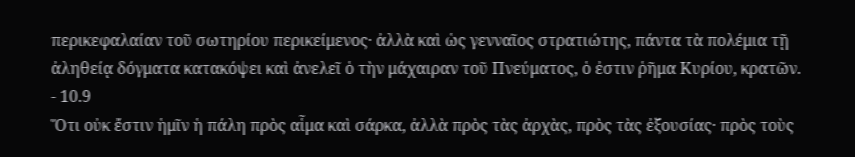περικεφαλαίαν τοῦ σωτηρίου περικείμενος· ἀλλὰ καὶ ὡς γενναῖος στρατιώτης, πάντα τὰ πολέμια τῇ ἀληθείᾳ δόγματα κατακόψει καὶ ἀνελεῖ ὁ τὴν μάχαιραν τοῦ Πνεύματος, ὁ ἐστιν ῥῆμα Κυρίου, κρατῶν.
- 10.9
Ὅτι οὐκ ἔστιν ἡμῖν ἡ πάλη πρὸς αἷμα καὶ σάρκα, ἀλλὰ πρὸς τὰς ἀρχὰς, πρὸς τὰς ἐξουσίας· πρὸς τοὺς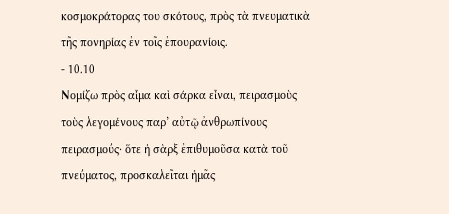κοσμοκράτορας του σκότους, πρὸς τὰ πνευματικὰ τῆς πονηρίας ἐν τοῖς ἐπουρανίοις.
- 10.10
Νομίζω πρὸς αἷμα καὶ σάρκα εἶναι, πειρασμοὺς τοὺς λεγομένους παρ’ αὐτῷ ἀνθρωπίνους πειρασμούς· ὅτε ἡ σὰρξ ἐπιθυμοῦσα κατὰ τοῦ πνεύματος, προσκαλεῖται ἡμᾶς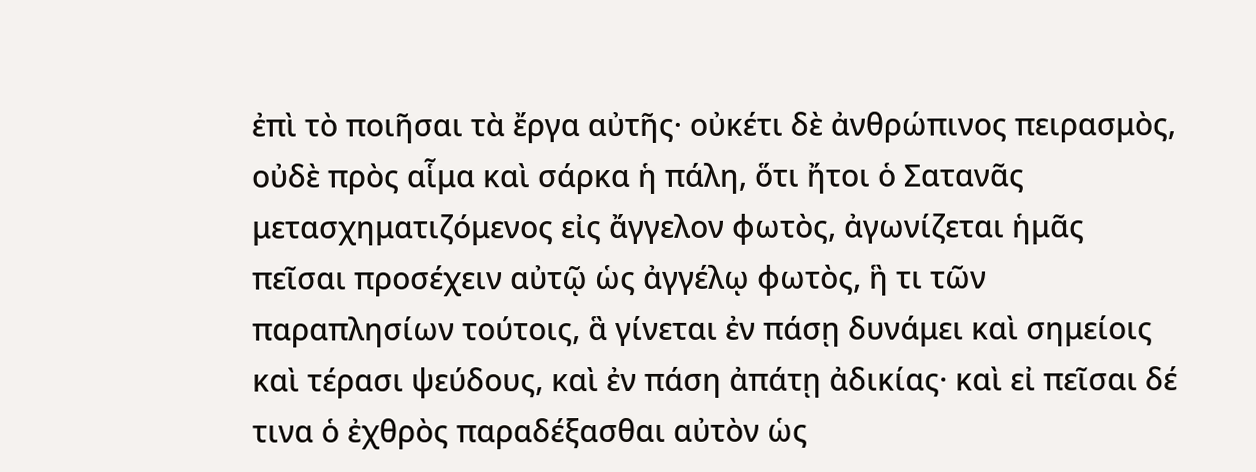ἐπὶ τὸ ποιῆσαι τὰ ἔργα αὐτῆς· οὐκέτι δὲ ἀνθρώπινος πειρασμὸς, οὐδὲ πρὸς αἷμα καὶ σάρκα ἡ πάλη, ὅτι ἤτοι ὁ Σατανᾶς μετασχηματιζόμενος εἰς ἄγγελον φωτὸς, ἀγωνίζεται ἡμᾶς πεῖσαι προσέχειν αὐτῷ ὡς ἀγγέλῳ φωτὸς, ἣ τι τῶν παραπλησίων τούτοις, ἃ γίνεται ἐν πάσῃ δυνάμει καὶ σημείοις καὶ τέρασι ψεύδους, καὶ ἐν πάση ἀπάτῃ ἀδικίας· καὶ εἰ πεῖσαι δέ τινα ὁ ἐχθρὸς παραδέξασθαι αὐτὸν ὡς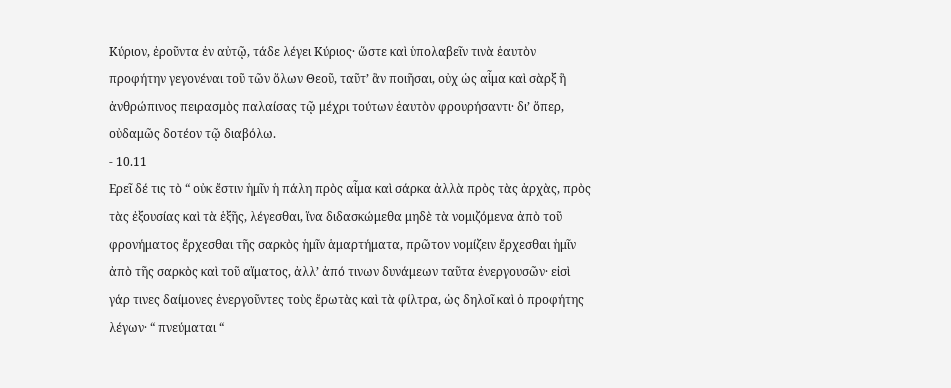Κύριον, ἐροῦντα ἐν αὐτῷ, τάδε λέγει Κύριος· ὥστε καὶ ὑπολαβεῖν τινὰ ἑαυτὸν προφήτην γεγονέναι τοῦ τῶν ὅλων Θεοῦ, ταῦτ’ ἃν ποιῆσαι, οὐχ ὡς αἷμα καὶ σὰρξ ἣ ἀνθρώπινος πειρασμὸς παλαίσας τῷ μέχρι τούτων ἑαυτὸν φρουρήσαντι· δι’ ὅπερ, οὐδαμῶς δοτέον τῷ διαβόλω.
- 10.11
Ερεῖ δέ τις τὸ “ οὐκ ἔστιν ἡμῖν ἡ πάλη πρὸς αἷμα καὶ σάρκα ἀλλὰ πρὸς τὰς ἀρχὰς, πρὸς τὰς ἐξουσίας καὶ τὰ ἑξῆς, λέγεσθαι, ἵνα διδασκώμεθα μηδὲ τὰ νομιζόμενα ἀπὸ τοῦ φρονήματος ἔρχεσθαι τῆς σαρκὸς ἡμῖν ἁμαρτήματα, πρῶτον νομίζειν ἔρχεσθαι ἡμῖν ἀπὸ τῆς σαρκὸς καὶ τοῦ αἵματος, ἀλλ’ ἀπό τινων δυνάμεων ταῦτα ἐνεργουσῶν· εἰσὶ γάρ τινες δαίμονες ἐνεργοῦντες τοὺς ἔρωτὰς καὶ τὰ φίλτρα, ὡς δηλοῖ καὶ ὁ προφήτης λέγων· “ πνεύμαται “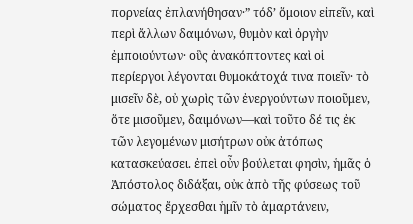πορνείας ἐπλανήθησαν·” τόδ’ ὅμοιον εἰπεῖν, καὶ περὶ ἄλλων δαιμόνων, θυμὸν καὶ ὀργὴν ἐμποιούντων· οὓς ἀνακόπτοντες καὶ οἱ περίεργοι λέγονται θυμοκάτοχά τινα ποιεῖν· τὸ μισεῖν δὲ, οὐ χωρὶς τῶν ἐνεργούντων ποιοῦμεν, ὅτε μισοῦμεν, δαιμόνων—καὶ τοῦτο δέ τις ἐκ τῶν λεγομένων μισήτρων οὐκ ἀτόπως κατασκεύασει. ἐπεὶ οὖν βούλεται φησὶν, ἡμᾶς ὁ Ἀπόστολος διδάξαι, οὐκ ἀπὸ τῆς φύσεως τοῦ σώματος ἔρχεσθαι ἡμῖν τὸ ἁμαρτάνειν,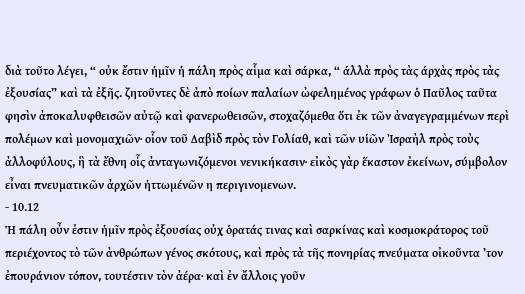διὰ τοῦτο λέγει, “ οὐκ ἔστιν ἡμῖν ἡ πάλη πρὸς αἷμα καὶ σάρκα, “ άλλὰ πρὸς τὰς άρχὰς πρὸς τὰς ἐξουσίας” καὶ τὰ ἐξῆς. ζητοῦντες δὲ ἀπὸ ποίων παλαίων ὠφελημένος γράφων ὁ Παῦλος ταῦτα φησὶν ἀποκαλυφθεισῶν αὐτῷ καὶ φανερωθεισῶν, στοχαζόμεθα ὅτι ἐκ τῶν ἀναγεγραμμένων περὶ πολέμων καὶ μονομαχιῶν· οἷον τοῦ Δαβὶδ πρὸς τὸν Γολίαθ, καὶ τῶν υἱῶν Ἰσραὴλ πρὸς τοὺς ἀλλοφύλους, ἣ τὰ ἔθνη οἷς ἀνταγωνιζόμενοι νενικήκασιν· εἰκὸς γὰρ ἕκαστον ἐκείνων, σύμβολον εἶναι πνευματικῶν ἀρχῶν ἡττωμένῶν η περιγινομενων.
- 10.12
Ἡ πάλη οὖν ἐστιν ἡμῖν πρὸς ἐξουσίας οὐχ ὁρατάς τινας καὶ σαρκίνας καὶ κοσμοκράτορος τοῦ περιέχοντος τὸ τῶν ἀνθρώπων γένος σκότους, καὶ πρὸς τὰ τῆς πονηρίας πνεύματα οἰκοῦντα ’τον ἐπουράνιον τόπον, τουτέστιν τὸν ἀέρα· καὶ ἐν ἄλλοις γοῦν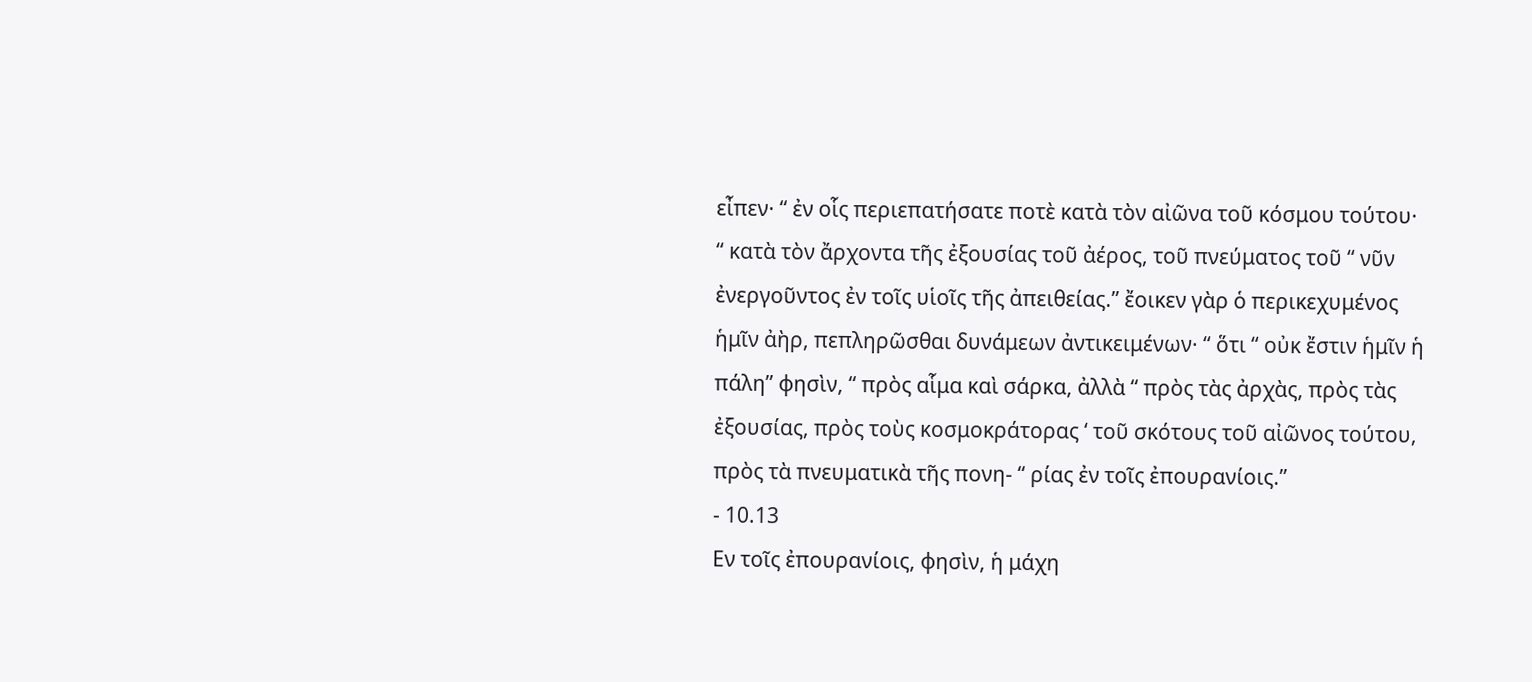εἶπεν· “ ἐν οἷς περιεπατήσατε ποτὲ κατὰ τὸν αἰῶνα τοῦ κόσμου τούτου· “ κατὰ τὸν ἄρχοντα τῆς ἐξουσίας τοῦ ἀέρος, τοῦ πνεύματος τοῦ “ νῦν ἐνεργοῦντος ἐν τοῖς υἱοῖς τῆς ἀπειθείας.” ἔοικεν γὰρ ὁ περικεχυμένος ἡμῖν ἀὴρ, πεπληρῶσθαι δυνάμεων ἀντικειμένων· “ ὅτι “ οὐκ ἔστιν ἡμῖν ἡ πάλη” φησὶν, “ πρὸς αἷμα καὶ σάρκα, ἀλλὰ “ πρὸς τὰς ἀρχὰς, πρὸς τὰς ἐξουσίας, πρὸς τοὺς κοσμοκράτορας ‘ τοῦ σκότους τοῦ αἰῶνος τούτου, πρὸς τὰ πνευματικὰ τῆς πονη- “ ρίας ἐν τοῖς ἐπουρανίοις.”
- 10.13
Εν τοῖς ἐπουρανίοις, φησὶν, ἡ μάχη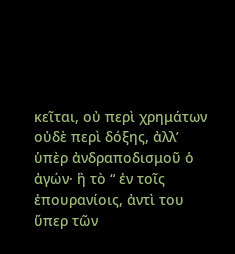κεῖται, οὐ περὶ χρημάτων οὐδὲ περὶ δόξης, ἀλλ’ ὑπὲρ ἀνδραποδισμοῦ ὁ ἀγών· ἣ τὸ “ ἐν τοῖς ἐπουρανίοις, ἀντὶ του ὕπερ τῶν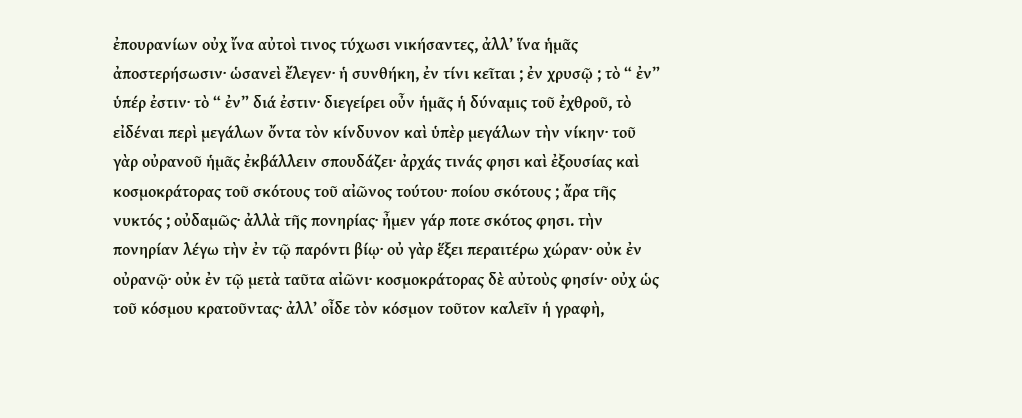ἐπουρανίων οὐχ ἴνα αὐτοὶ τινος τύχωσι νικήσαντες, ἀλλ’ ἵνα ἡμᾶς ἀποστερήσωσιν· ὡσανεὶ ἔλεγεν· ἡ συνθήκη, ἐν τίνι κεῖται ; ἐν χρυσῷ ; τὸ “ ἐν” ὑπέρ ἐστιν· τὸ “ ἐν” διά ἐστιν· διεγείρει οὖν ἡμᾶς ἡ δύναμις τοῦ ἐχθροῦ, τὸ εἰδέναι περὶ μεγάλων ὄντα τὸν κίνδυνον καὶ ὑπὲρ μεγάλων τὴν νίκην· τοῦ γὰρ οὐρανοῦ ἡμᾶς ἐκβάλλειν σπουδάζει· ἀρχάς τινάς φησι καὶ ἐξουσίας καὶ κοσμοκράτορας τοῦ σκότους τοῦ αἰῶνος τούτου· ποίου σκότους ; ἄρα τῆς νυκτός ; οὐδαμῶς· ἀλλὰ τῆς πονηρίας· ἦμεν γάρ ποτε σκότος φησι. τὴν πονηρίαν λέγω τὴν ἐν τῷ παρόντι βίῳ· οὐ γὰρ ἕξει περαιτέρω χώραν· οὐκ ἐν οὐρανῷ· οὐκ ἐν τῷ μετὰ ταῦτα αἰῶνι· κοσμοκράτορας δὲ αὐτοὺς φησίν· οὐχ ὡς τοῦ κόσμου κρατοῦντας· ἀλλ’ οἶδε τὸν κόσμον τοῦτον καλεῖν ἡ γραφὴ,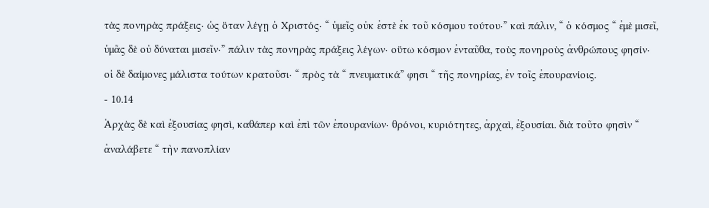τὰς πονηρὰς πράξεις· ὡς ὅταν λέγῃ ὁ Χριστός· “ ὑμεῖς οὐκ ἐστὲ ἐκ τοῦ κόσμου τούτου·” καὶ πάλιν, “ ὁ κόσμος “ ἐμὲ μισεῖ, ὑμᾶς δὲ οὐ δύναται μισεῖν·” πάλιν τὰς πονηρὰς πράξεις λέγων· οὕτω κόσμον ἐνταῦθα, τοὺς πονηροὺς ἀνθρώπους φησίν· οἱ δὲ δαίμονες μάλιστα τούτων κρατοῦσι· “ πρὸς τὰ “ πνευματικά” φησι “ τῆς πονηρίας, ἐν τοῖς ἐπουρανίοις.
- 10.14
Ἀρχὰς δὲ καὶ ἐξουσίας φησὶ, καθάπερ καὶ ἐπὶ τῶν ἐπουρανίων· θρόνοι, κυριότητες, ἀρχαὶ, ἐξουσίαι. διὰ τοῦτο φησὶν “ ἀναλάβετε “ τὴν πανοπλίαν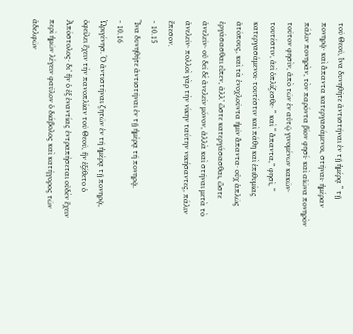τοῦ Θεοῦ, ἵνα δυνηθῆτε ἀντιστῆναι ἐν τῇ ἡμέρᾳ “ τῇ πονηρᾷ· καὶ ἅπαντα κατεργασάμενοι, στῆναι· ἡμέραν πάλιν πονηρὰν, τὸν παρόντα βίον φησί· καὶ αἰῶνα πονηρὸν τοῦτον φησὶν, ἀπὸ τῶν ἐν αὐτῷ γινομένων κακῶν· τουτέστιν, ἀεὶ ὁπλίζεσθε· “ καὶ “ ἅπαντα,” φησὶ, “ κατεργασάμενοι· τουτέστιν καὶ πάθη καὶ ἐπιθυμίας ἀτόπους, καὶ τὰ ἐνοχλοῦντα ἡμῖν ἅπαντα· οὐχ ἁπλῶς ἐργάσασθαι εἶπεν, ἀλλ’ ὥστε κατεργάσασθαι, ὥστε ἀνελεῖν· οὐ δεῖ δὲ ἀνελεῖν μόνον, ἀλλὰ καὶ στῆναι μετὰ τὸ ἀνελεῖν· πολλοὶ γὰρ τὴν νίκην ταύτην νικήσαντες, πάλιν ἔπεσον.
- 10.15
Ἵνα δυνηθῆτε ἀντιστῆναι ἐν τῇ ἡμέρᾳ τῆ πονηρᾷ.
- 10.16
Ὠριγένησ. Ὁ ἀντιστῆναι ζητῶν ἐν τῆ ἡμέρᾳ τῇ πονηρᾷ, ὀφείλει ἔχειν τὴν πανοπλίαν τοῦ Θεοῦ, ἣν ἐξέθετο ὁ Ἀπόστολος· δι’ ἣν ὁ ἐξ ἐναντίας ἐντραπήσεται οὐδὲν ἔχειν περὶ ἡμῶν λέγειν φαῦλον ὁ διάβολος καὶ κατήγορος τῶν ἀδελφῶν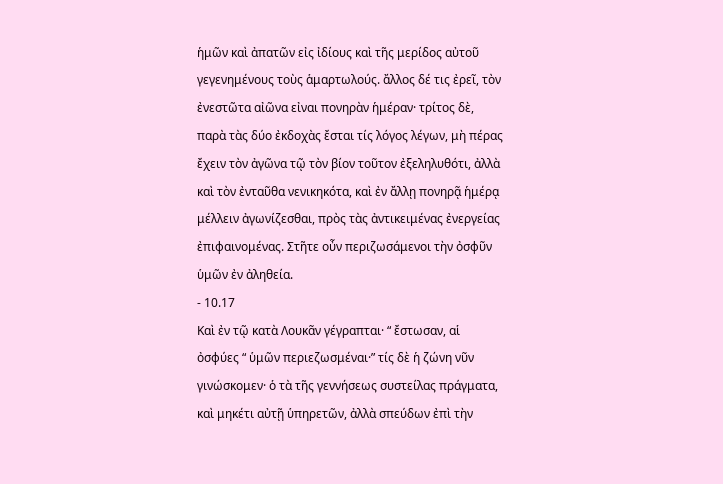ἡμῶν καὶ ἀπατῶν εἰς ἰδίους καὶ τῆς μερίδος αὐτοῦ γεγενημένους τοὺς ἁμαρτωλούς. ἄλλος δέ τις ἐρεῖ, τὸν ἐνεστῶτα αἰῶνα εἰναι πονηρὰν ἡμέραν· τρίτος δὲ, παρὰ τὰς δύο ἐκδοχὰς ἔσται τίς λόγος λέγων, μὴ πέρας ἔχειν τὸν ἀγῶνα τῷ τὸν βίον τοῦτον ἐξεληλυθότι, ἀλλὰ καὶ τὸν ἐνταῦθα νενικηκότα, καὶ ἐν ἄλλῃ πονηρᾷ ἡμέρᾳ μέλλειν ἀγωνίζεσθαι, πρὸς τὰς ἀντικειμένας ἐνεργείας ἐπιφαινομένας. Στῆτε οὖν περιζωσάμενοι τὴν ὀσφῦν ὑμῶν ἐν ἀληθεία.
- 10.17
Καὶ ἐν τῷ κατὰ Λουκᾶν γέγραπται· “ ἔστωσαν, αἱ ὀσφύες “ ὑμῶν περιεζωσμέναι·” τίς δὲ ἡ ζώνη νῦν γινώσκομεν· ὁ τὰ τῆς γεννήσεως συστείλας πράγματα, καὶ μηκέτι αὐτῇ ὑπηρετῶν, ἀλλὰ σπεύδων ἐπὶ τὴν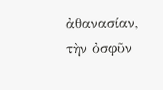ἀθανασίαν, τὴν ὀσφῦν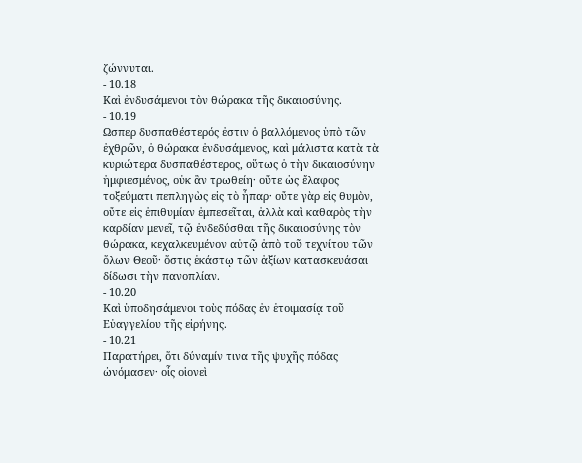ζώννυται.
- 10.18
Καὶ ἐνδυσάμενοι τὸν θώρακα τῆς δικαιοσύνης.
- 10.19
Ωσπερ δυσπαθέστερός ἐστιν ὁ βαλλόμενος ὑπὸ τῶν ἐχθρῶν, ὁ θώρακα ἐνδυσάμενος, καὶ μάλιστα κατὰ τὰ κυριώτερα δυσπαθέστερος, οὕτως ὁ τὴν δικαιοσύνην ἠμφιεσμένος, οὐκ ἃν τρωθείη· οὔτε ὡς ἔλαφος τοξεύματι πεπληγὼς εἰς τὸ ἦπαρ· οὔτε γὰρ εἰς θυμὸν, οὔτε εἰς ἐπιθυμίαν ἐμπεσεῖται, ἀλλὰ καὶ καθαρὸς τὴν καρδίαν μενεῖ, τῷ ἐνδεδύσθαι τῆς δικαιοσύνης τὸν θώρακα, κεχαλκευμένον αὐτῷ ἀπὸ τοῦ τεχνίτου τῶν ὅλων Θεοῦ· ὅστις ἑκάστῳ τῶν ἀξίων κατασκευάσαι δίδωσι τὴν πανοπλίαν.
- 10.20
Καὶ ὑποδησάμενοι τοὺς πόδας ἐν ἑτοιμασίᾳ τοῦ Εὐαγγελίου τῆς εἰρήνης.
- 10.21
Παρατήρει, ὅτι δύναμίν τινα τῆς ψυχῆς πόδας ὠνόμασεν· οἷς οἱονεὶ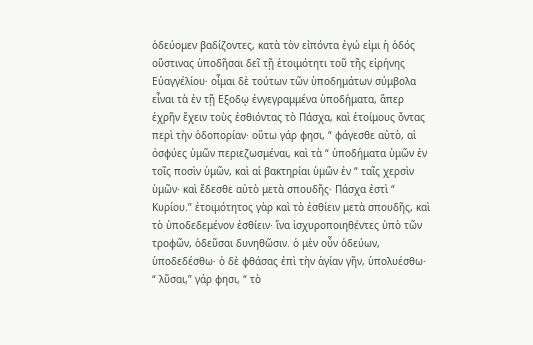ὁδεύομεν βαδίζοντες, κατὰ τὸν εἰπόντα ἐγώ εἰμι ἡ ὁδός οὕστινας ὑποδῆσαι δεῖ τῇ ἑτοιμότητι τοῦ τῆς εἰρήνης Εὐαγγέλίου· οἶμαι δὲ τούτων τῶν ὑποδημάτων σύμβολα εἶναι τὰ ἐν τῇ Εξοδῳ ἐνγεγραμμένα ὑποδήματα, ἅπερ ἐχρῆν ἔχειν τοὺς ἐσθιόντας τὸ Πάσχα, καὶ ἑτοίμους ὄντας περὶ τὴν ὁδοπορίαν· οὕτω γάρ φησι, “ φάγεσθε αὐτὸ, αἱ ὀσφύες ὑμῶν περιεζωσμέναι, καὶ τὰ “ ὑποδήματα ὑμῶν ἐν τοῖς ποσὶν ὑμῶν, καὶ αἱ βακτηρίαι ὑμῶν ἐν “ ταῖς χερσὶν ὑμῶν· καὶ ἔδεσθε αὐτὸ μετὰ σπουδῆς· Πάσχα ἐστὶ “ Κυρίου.” ἑτοιμότητος γὰρ καὶ τὸ ἐσθίειν μετὰ σπουδῆς, καὶ τὸ ὑποδεδεμένον ἐσθίειν· ἵνα ἰσχυροποιηθέντες ὑπὸ τῶν τροφῶν, ὁδεῦσαι δυνηθῶσιν. ὁ μὲν οὖν ὁδεύων, ὑποδεδέσθω· ὁ δὲ φθάσας ἐπὶ τὴν ἁγίαν γῆν, ὑπολυέσθω· “ λῦσαι,” γάρ φησι, “ τὸ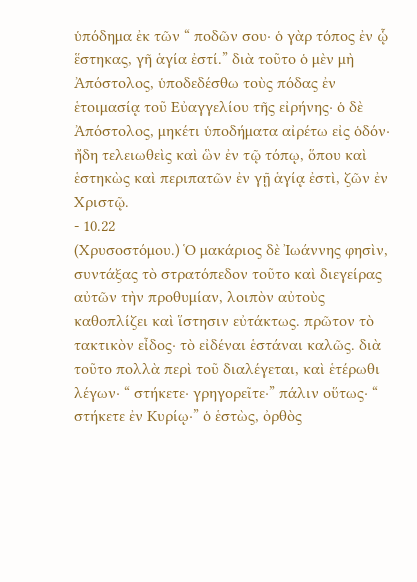ὑπόδημα ἐκ τῶν “ ποδῶν σου· ὁ γὰρ τόπος ἐν ᾧ ἕστηκας, γῆ ἁγία ἐστί.” διὰ τοῦτο ὁ μὲν μὴ Ἀπόστολος, ὑποδεδέσθω τοὺς πόδας ἐν ἑτοιμασίᾳ τοῦ Εὐαγγελίου τῆς εἰρήνης· ὁ δὲ Ἀπόστολος, μηκέτι ὑποδήματα αἰρέτω εἰς ὁδόν· ἤδη τελειωθεὶς καὶ ὣν ἐν τῷ τόπῳ, ὅπου καὶ ἑστηκὼς καὶ περιπατῶν ἐν γῇ ἁγίᾳ ἐστὶ, ζῶν ἐν Χριστῷ.
- 10.22
(Χρυσοστόμου.) Ὁ μακάριος δὲ Ἰωάννης φησὶν, συντάξας τὸ στρατόπεδον τοῦτο καὶ διεγείρας αὐτῶν τὴν προθυμίαν, λοιπὸν αὐτοὺς καθοπλίζει καὶ ἵστησιν εὐτάκτως. πρῶτον τὸ τακτικὸν εἶδος· τὸ εἰδέναι ἑστάναι καλῶς. διὰ τοῦτο πολλὰ περὶ τοῦ διαλέγεται, καὶ ἑτέρωθι λέγων· “ στήκετε· γρηγορεῖτε·” πάλιν οὕτως· “ στήκετε ἐν Κυρίῳ·” ὁ ἑστὼς, ὀρθὸς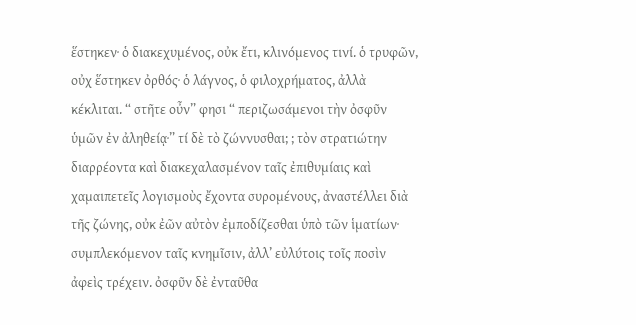ἕστηκεν· ὁ διακεχυμένος, οὐκ ἔτι, κλινόμενος τινί. ὁ τρυφῶν, οὐχ ἕστηκεν ὀρθός· ὁ λάγνος, ὁ φιλοχρήματος, ἀλλὰ κέκλιται. “ στῆτε οὖν” φησι “ περιζωσάμενοι τὴν ὀσφῦν ὑμῶν ἐν ἀληθείᾳ·” τί δὲ τὸ ζώννυσθαι; ; τὸν στρατιώτην διαρρέοντα καὶ διακεχαλασμένον ταῖς ἐπιθυμίαις καὶ χαμαιπετεῖς λογισμοὺς ἔχοντα συρομένους, ἀναστέλλει διὰ τῆς ζώνης, οὐκ ἐῶν αὐτὸν ἐμποδίζεσθαι ὑπὸ τῶν ἱματίων· συμπλεκόμενον ταῖς κνημῖσιν, ἀλλ’ εὐλύτοις τοῖς ποσὶν ἀφεὶς τρέχειν. ὀσφῦν δὲ ἐνταῦθα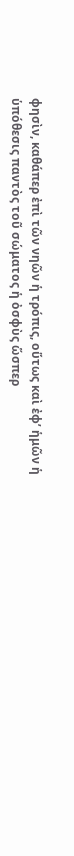φησὶν, καθάπερ ἐπὶ τῶν νηῶν ἡ τρόπις, οὕτως καὶ ἐφ’ ἡμῶν ἡ ὑπόθεσις παντὸς τοῦ σώματος ἡ ὀσφὺς ὥσπερ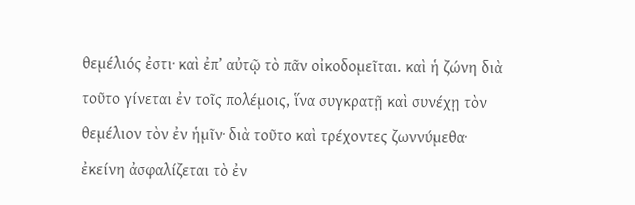θεμέλιός ἐστι· καὶ ἐπ’ αὐτῷ τὸ πᾶν οἰκοδομεῖται. καὶ ἡ ζώνη διὰ τοῦτο γίνεται ἐν τοῖς πολέμοις, ἵνα συγκρατῇ καὶ συνέχῃ τὸν θεμέλιον τὸν ἐν ἡμῖν· διὰ τοῦτο καὶ τρέχοντες ζωννύμεθα· ἐκείνη ἀσφαλίζεται τὸ ἐν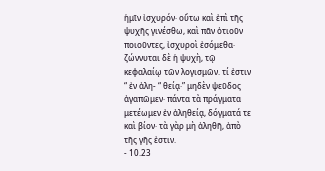ἡμῖν ἰσχυρόν· οὕτω καὶ ἐπὶ τῆς ψυχῆς γινέσθω, καὶ πᾶν ὁτιοῦν ποιοῦντες, ἰσχυροὶ ἐσόμεθα· ζώννυται δὲ ἡ ψυχὴ, τῷ κεφαλαίῳ τῶν λογισμῶν. τί ἐστιν “ ἐν ἀλη- “ θείᾳ·” μηδὲν ψεῦδος ἀγαπῶμεν· πάντα τὰ πράγματα μετέωμεν ἐν ἀληθείᾳ, δόγματά τε καὶ βίον· τὰ γὰρ μὴ ἀληθῆ, ἀπὸ τῆς γῆς ἐστιν.
- 10.23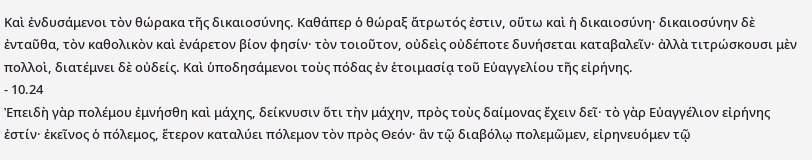Καὶ ἐνδυσάμενοι τὸν θώρακα τῆς δικαιοσύνης. Καθάπερ ὁ θώραξ ἄτρωτός ἐστιν, οὕτω καὶ ἡ δικαιοσύνη· δικαιοσύνην δὲ ἐνταῦθα, τὸν καθολικὸν καὶ ἐνάρετον βίον φησίν· τὸν τοιοῦτον, οὐδεὶς οὐδέποτε δυνήσεται καταβαλεῖν· ἀλλὰ τιτρώσκουσι μὲν πολλοὶ, διατέμνει δὲ οὐδείς. Καὶ ὑποδησάμενοι τοὺς πόδας ἐν ἑτοιμασίᾳ τοῦ Εὐαγγελίου τῆς εἰρήνης.
- 10.24
Ἐπειδὴ γὰρ πολέμου ἐμνήσθη καὶ μάχης, δείκνυσιν ὅτι τὴν μάχην, πρὸς τοὺς δαίμονας ἔχειν δεῖ· τὸ γὰρ Εὐαγγέλιον εἰρήνης ἐστίν· ἐκεῖνος ὁ πόλεμος, ἕτερον καταλύει πόλεμον τὸν πρὸς Θεόν· ἃν τῷ διαβόλῳ πολεμῶμεν, εἰρηνευόμεν τῷ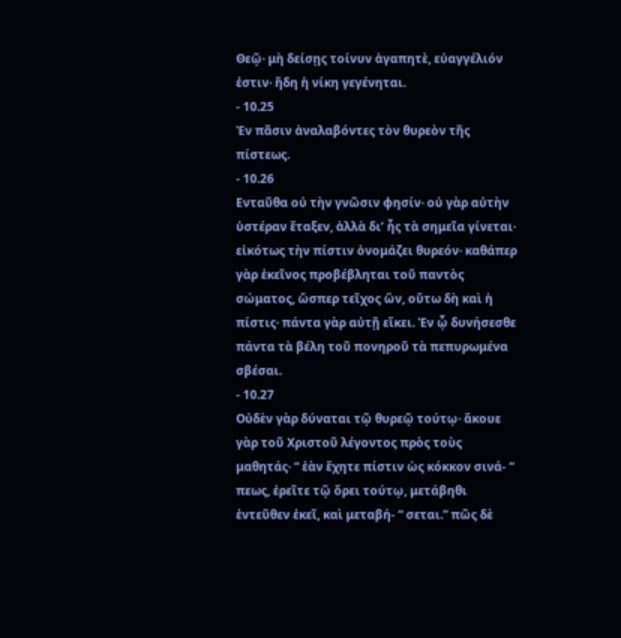Θεῷ· μὴ δείσῃς τοίνυν ἀγαπητὲ, εὐαγγέλιόν ἐστιν· ἤδη ἡ νίκη γεγένηται.
- 10.25
Ἐν πᾶσιν ἀναλαβόντες τὸν θυρεὸν τῆς πίστεως.
- 10.26
Ενταῦθα οὐ τὴν γνῶσιν φησίν· οὐ γὰρ αὐτὴν ὑστέραν ἔταξεν, ἀλλὰ δι’ ἧς τὰ σημεῖα γίνεται· εἰκότως τὴν πίστιν ὀνομάζει θυρεόν· καθάπερ γὰρ ἐκεῖνος προβέβληται τοῦ παντὸς σώματος, ὥσπερ τεῖχος ὢν, οὕτω δὴ καὶ ἡ πίστις· πάντα γὰρ αὐτῇ εἴκει. Ἐν ᾧ δυνήσεσθε πάντα τὰ βέλη τοῦ πονηροῦ τὰ πεπυρωμένα σβέσαι.
- 10.27
Οὐδὲν γὰρ δύναται τῷ θυρεῷ τούτῳ· ἄκουε γὰρ τοῦ Χριστοῦ λέγοντος πρὸς τοὺς μαθητάς· “ ἐὰν ἔχητε πίστιν ὡς κόκκον σινά- “ πεως, ἐρεῖτε τῷ ὄρει τούτῳ, μετάβηθι ἐντεῦθεν ἐκεῖ, καὶ μεταβή- “ σεται.” πῶς δὲ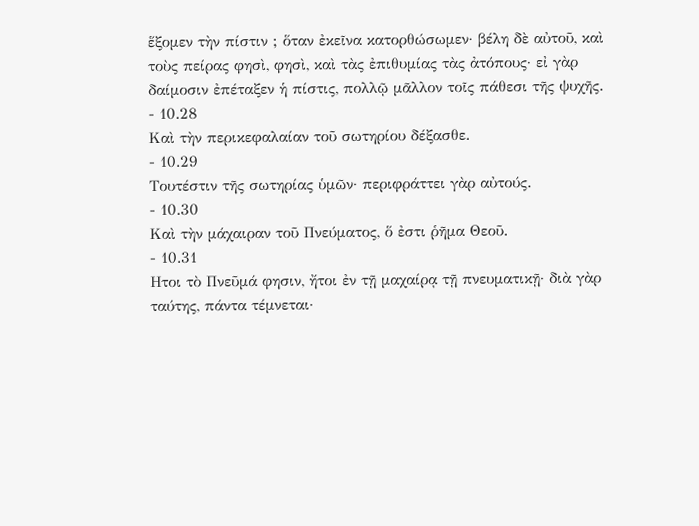ἕξομεν τὴν πίστιν ; ὅταν ἐκεῖνα κατορθώσωμεν· βέλη δὲ αὐτοῦ, καὶ τοὺς πείρας φησὶ, φησὶ, καὶ τὰς ἐπιθυμίας τὰς ἀτόπους· εἰ γὰρ δαίμοσιν ἐπέταξεν ἡ πίστις, πολλῷ μᾶλλον τοῖς πάθεσι τῆς ψυχῆς.
- 10.28
Καὶ τὴν περικεφαλαίαν τοῦ σωτηρίου δέξασθε.
- 10.29
Τουτέστιν τῆς σωτηρίας ὑμῶν· περιφράττει γὰρ αὐτούς.
- 10.30
Καὶ τὴν μάχαιραν τοῦ Πνεύματος, ὅ ἐστι ῥῆμα Θεοῦ.
- 10.31
Ητοι τὸ Πνεῦμά φησιν, ἤτοι ἐν τῇ μαχαίρᾳ τῇ πνευματικῇ· διὰ γὰρ ταύτης, πάντα τέμνεται·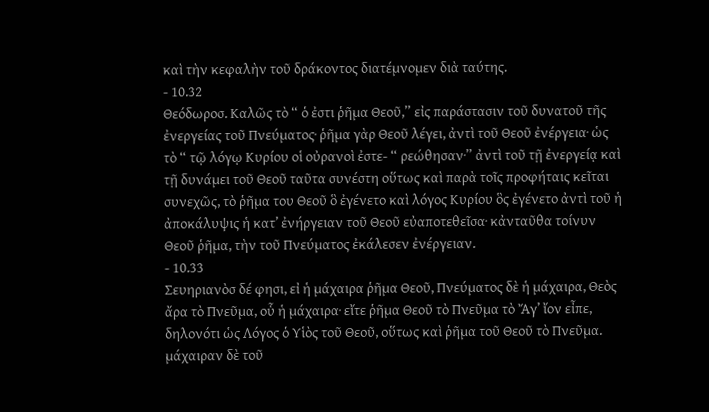καὶ τὴν κεφαλὴν τοῦ δράκοντος διατέμνομεν διὰ ταύτης.
- 10.32
Θεόδωροσ. Καλῶς τὸ “ ὁ ἐστι ῥῆμα Θεοῦ,” εἰς παράστασιν τοῦ δυνατοῦ τῆς ἐνεργείας τοῦ Πνεύματος· ῥῆμα γὰρ Θεοῦ λέγει, ἀντὶ τοῦ Θεοῦ ἐνέργεια· ὡς τὸ “ τῷ λόγῳ Κυρίου οἱ οὐρανοὶ ἐστε- “ ρεώθησαν·” ἀντὶ τοῦ τῇ ἐνεργείᾳ καὶ τῇ δυνάμει τοῦ Θεοῦ ταῦτα συνέστη οὕτως καὶ παρὰ τοῖς προφήταις κεῖται συνεχῶς, τὸ ῥῆμα του Θεοῦ ὃ ἐγένετο καὶ λόγος Κυρίου ὃς ἐγένετο ἀντὶ τοῦ ἡ ἀποκάλυψις ἡ κατ’ ἐνήργειαν τοῦ Θεοῦ εὐαποτεθεῖσα· κἀνταῦθα τοίνυν Θεοῦ ῥῆμα, τὴν τοῦ Πνεύματος ἐκάλεσεν ἐνέργειαν.
- 10.33
Σευηριανὸσ δέ φησι, εἰ ἡ μάχαιρα ῥῆμα Θεοῦ, Πνεύματος δὲ ἡ μάχαιρα, Θεὸς ἄρα τὸ Πνεῦμα, οὗ ἡ μάχαιρα· εἴτε ῥῆμα Θεοῦ τὸ Πνεῦμα τὸ Ἄγ’ ἴον εἶπε, δηλονότι ὡς Λόγος ὁ Υἱὸς τοῦ Θεοῦ, οὕτως καὶ ῥῆμα τοῦ Θεοῦ τὸ Πνεῦμα. μάχαιραν δὲ τοῦ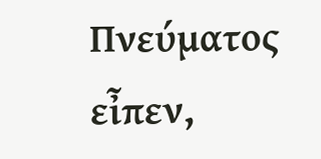Πνεύματος εἶπεν,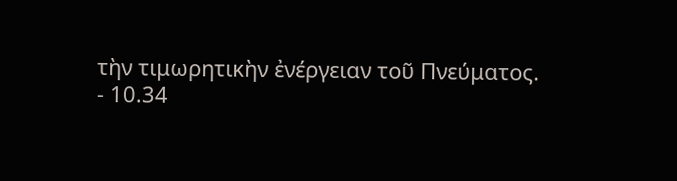τὴν τιμωρητικὴν ἐνέργειαν τοῦ Πνεύματος.
- 10.34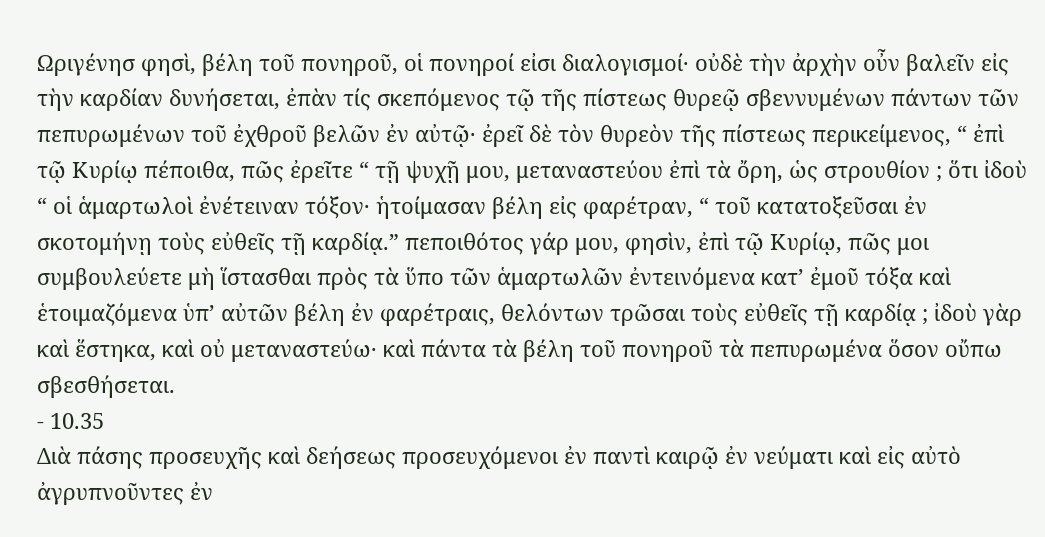Ωριγένησ φησὶ, βέλη τοῦ πονηροῦ, οἱ πονηροί εἰσι διαλογισμοί· οὐδὲ τὴν ἀρχὴν οὖν βαλεῖν εἰς τὴν καρδίαν δυνήσεται, ἐπὰν τίς σκεπόμενος τῷ τῆς πίστεως θυρεῷ σβεννυμένων πάντων τῶν πεπυρωμένων τοῦ ἐχθροῦ βελῶν ἐν αὐτῷ· ἐρεῖ δὲ τὸν θυρεὸν τῆς πίστεως περικείμενος, “ ἐπὶ τῷ Κυρίῳ πέποιθα, πῶς ἐρεῖτε “ τῇ ψυχῇ μου, μεταναστεύου ἐπὶ τὰ ὄρη, ὡς στρουθίον ; ὅτι ἰδοὺ “ οἱ ἁμαρτωλοὶ ἐνέτειναν τόξον· ἡτοίμασαν βέλη εἰς φαρέτραν, “ τοῦ κατατοξεῦσαι ἐν σκοτομήνῃ τοὺς εὐθεῖς τῇ καρδίᾳ.” πεποιθότος γάρ μου, φησὶν, ἐπὶ τῷ Κυρίῳ, πῶς μοι συμβουλεύετε μὴ ἵστασθαι πρὸς τὰ ὕπο τῶν ἁμαρτωλῶν ἐντεινόμενα κατ’ ἐμοῦ τόξα καὶ ἑτοιμαζόμενα ὑπ’ αὐτῶν βέλη ἐν φαρέτραις, θελόντων τρῶσαι τοὺς εὐθεῖς τῇ καρδίᾳ ; ἰδοὺ γὰρ καὶ ἕστηκα, καὶ οὐ μεταναστεύω· καὶ πάντα τὰ βέλη τοῦ πονηροῦ τὰ πεπυρωμένα ὅσον οὔπω σβεσθήσεται.
- 10.35
Διὰ πάσης προσευχῆς καὶ δεήσεως προσευχόμενοι ἐν παντὶ καιρῷ ἐν νεύματι καὶ εἰς αὐτὸ ἀγρυπνοῦντες ἐν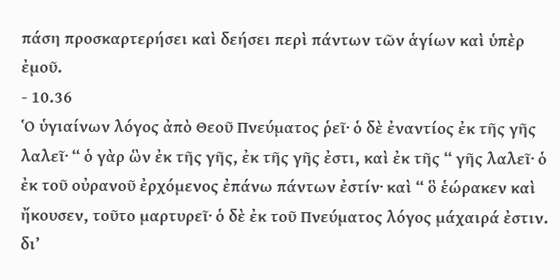πάση προσκαρτερήσει καὶ δεήσει περὶ πάντων τῶν ἁγίων καὶ ὑπὲρ ἐμοῦ.
- 10.36
Ὁ ὑγιαίνων λόγος ἀπὸ Θεοῦ Πνεύματος ῥεῖ· ὁ δὲ ἐναντίος ἐκ τῆς γῆς λαλεῖ· “ ὁ γὰρ ὣν ἐκ τῆς γῆς, ἐκ τῆς γῆς ἐστι, καὶ ἐκ τῆς “ γῆς λαλεῖ· ὁ ἐκ τοῦ οὐρανοῦ ἐρχόμενος ἐπάνω πάντων ἐστίν· καὶ “ ὃ ἑώρακεν καὶ ἤκουσεν, τοῦτο μαρτυρεῖ· ὁ δὲ ἐκ τοῦ Πνεύματος λόγος μάχαιρά ἐστιν. δι’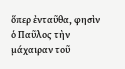ὅπερ ἐνταῦθα, φησὶν ὁ Παῦλος τὴν μάχαιραν τοῦ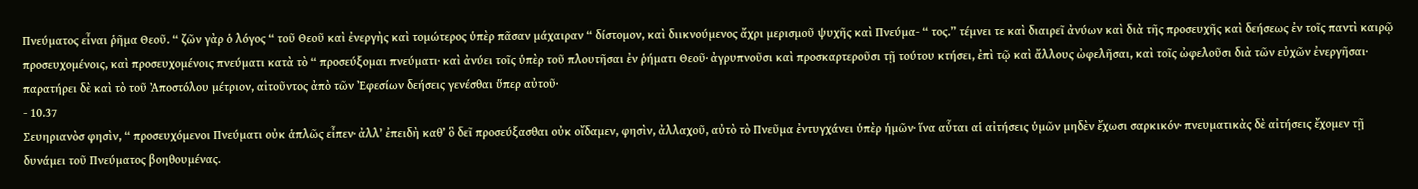Πνεύματος εἶναι ῥῆμα Θεοῦ. “ ζῶν γὰρ ὁ λόγος “ τοῦ Θεοῦ καὶ ἐνεργὴς καὶ τομώτερος ὑπὲρ πᾶσαν μάχαιραν “ δίστομον, καὶ διικνούμενος ἄχρι μερισμοῦ ψυχῆς καὶ Πνεύμα- “ τος.” τέμνει τε καὶ διαιρεῖ ἀνύων καὶ διὰ τῆς προσευχῆς καὶ δεήσεως ἐν τοῖς παντὶ καιρῷ προσευχομένοις, καὶ προσευχομένοις πνεύματι κατὰ τὸ “ προσεύξομαι πνεύματι· καὶ ἀνύει τοῖς ὑπὲρ τοῦ πλουτῆσαι ἐν ῥήματι Θεοῦ· ἀγρυπνοῦσι καὶ προσκαρτεροῦσι τῇ τούτου κτήσει, ἐπὶ τῷ καὶ ἄλλους ὠφελῆσαι, καὶ τοῖς ὠφελοῦσι διὰ τῶν εὐχῶν ἐνεργῆσαι· παρατήρει δὲ καὶ τὸ τοῦ Ἀποστόλου μέτριον, αἰτοῦντος ἀπὸ τῶν Ἐφεσίων δεήσεις γενέσθαι ὕπερ αὐτοῦ·
- 10.37
Σευηριανὸσ φησὶν, “ προσευχόμενοι Πνεύματι οὐκ ἁπλῶς εἶπεν· ἀλλ’ ἐπειδὴ καθ’ ὃ δεῖ προσεύξασθαι οὐκ οἴδαμεν, φησὶν, ἀλλαχοῦ, αὐτὸ τὸ Πνεῦμα ἐντυγχάνει ὑπὲρ ἡμῶν· ἵνα αὗται αἱ αἰτήσεις ὑμῶν μηδὲν ἔχωσι σαρκικόν· πνευματικὰς δὲ αἰτήσεις ἔχομεν τῇ δυνάμει τοῦ Πνεύματος βοηθουμένας.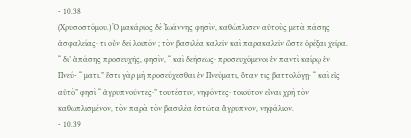- 10.38
(Χρυσοστόμου.) Ὁ μακάριος δὲ Ἰωάννης φησὶν, καθώπλισεν αὐτοὺς μετὰ πάσης ἀσφαλείας· τι οὖν δεῖ λοιπόν ; τὸν βασιλέα καλεῖν καὶ παρακαλεῖν ὥστε ὀρέξαι χεῖρα. “ δι’ ἁπάσης προσευχῆς, φησὶν, “ καὶ δεήσεως· προσευχόμενοι ἐν παντὶ καίρῳ ἐν Πνεύ- “ ματι.” ἔστι γὰρ μὴ προσεύχεσθαι ἐν Πνεύματι, ὅταν τις βαττολόγῃ· “ καὶ εἰς αὐτὸ” φησὶ “ ἀγρυπνοῦντες·” τουτέστιν, νηφόντες· τοιοῦτον εἶναι χρὴ τὸν καθωπλισμένον, τὸν παρὰ τὸν βασιλέα ἑστῶτα ἄγρυπνον, νηφάλιον.
- 10.39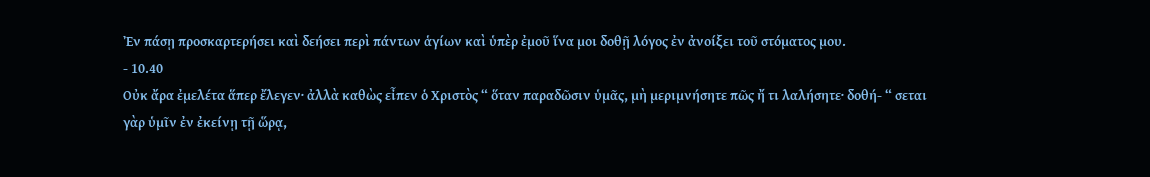Ἐν πάσῃ προσκαρτερήσει καὶ δεήσει περὶ πάντων ἁγίων καὶ ὑπὲρ ἐμοῦ ἵνα μοι δοθῇ λόγος ἐν ἀνοίξει τοῦ στόματος μου.
- 10.40
Οὐκ ἄρα ἐμελέτα ἅπερ ἔλεγεν· ἀλλὰ καθὼς εἶπεν ὁ Χριστὸς “ ὅταν παραδῶσιν ὑμᾶς, μὴ μεριμνήσητε πῶς ἤ τι λαλήσητε· δοθή- “ σεται γὰρ ὑμῖν ἐν ἐκείνῃ τῇ ὥρᾳ,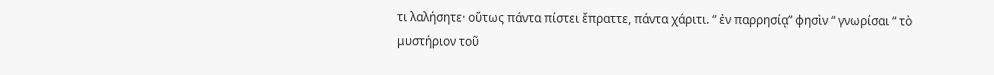τι λαλήσητε· οὕτως πάντα πίστει ἔπραττε, πάντα χάριτι. “ ἐν παρρησίᾳ” φησὶν “ γνωρίσαι “ τὸ μυστήριον τοῦ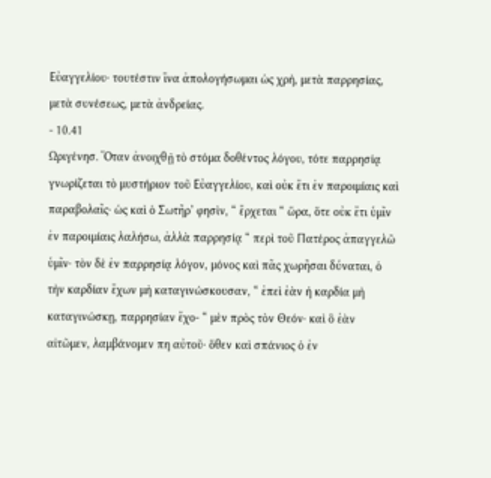Εὐαγγελίου· τουτέστιν ἵνα ἀπολογήσωμαι ὡς χρὴ, μετὰ παρρησίας, μετὰ συνέσεως, μετὰ ἀνδρείας.
- 10.41
Ωριγένησ. Ὅταν ἀνοιχθῇ τὸ στόμα δοθέντος λόγου, τότε παρρησίᾳ γνωρίζεται τὸ μυστήριον τοῦ Εὐαγγελίου, καὶ οὐκ ἔτι ἐν παροιμίαις καὶ παραβολαῖς· ὡς καὶ ὁ Σωτῆρ’ φησὶν, “ ἔρχεται “ ὥρα, ὅτε οὐκ ἔτι ὑμῖν ἐν παροιμίαις λαλήσω, ἀλλὰ παρρησίᾳ “ περὶ τοῦ Πατέρος ἀπαγγελῶ ὑμῖν· τὸν δὲ ἐν παρρησίᾳ λόγον, μόνος καὶ πᾶς χωρῆσαι δύναται, ὁ τὴν καρδίαν ἔχων μὴ καταγινώσκουσαν, “ ἐπεὶ ἐὰν ἡ καρδία μὴ καταγινώσκῃ, παρρησίαν ἔχο- “ μὲν πρὸς τὸν Θεόν· καὶ ὃ ἐὰν αἰτῶμεν, λαμβάνομεν πη αὐτοῦ· ὅθεν καὶ σπάνιος ὁ ἐν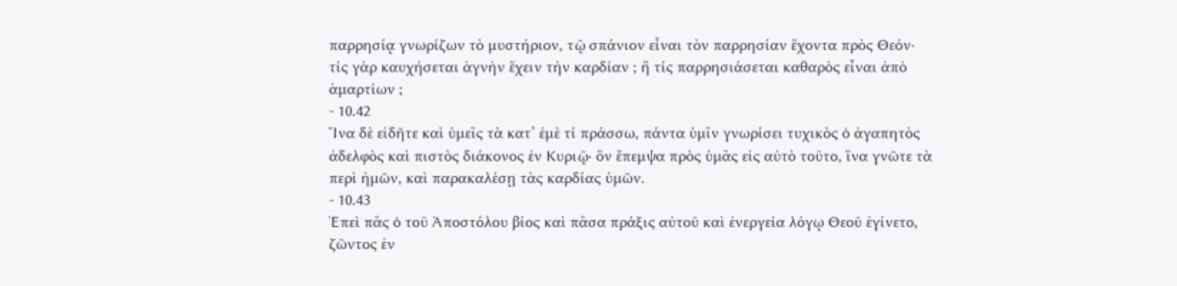παρρησίᾳ γνωρίζων τὸ μυστήριον, τῷ σπάνιον εἶναι τὸν παρρησίαν ἔχοντα πρὸς Θεόν· τίς γὰρ καυχήσεται ἁγνὴν ἔχειν τὴν καρδίαν ; ἣ τίς παρρησιάσεται καθαρὸς εἶναι ἀπὸ ἁμαρτίων ;
- 10.42
Ἴνα δὲ εἰδῆτε καὶ ὑμεῖς τὰ κατ’ ἐμὲ τί πράσσω, πάντα ὑμῖν γνωρίσει τυχικὸς ὁ ἀγαπητὸς ἀδελφὸς καὶ πιστὸς διάκονος ἐν Κυριῷ· ὃν ἔπεμψα πρὸς ὑμᾶς εἰς αὐτὸ τοῦτο, ἵνα γνῶτε τὰ περὶ ἡμῶν, καὶ παρακαλέσῃ τὰς καρδίας ὑμῶν.
- 10.43
Ἐπεὶ πᾶς ὁ τοῦ Ἀποστόλου βίος καὶ πᾶσα πράξις αὐτοῦ καὶ ἐνεργεία λόγῳ Θεοῦ ἐγίνετο, ζῶντος ἐν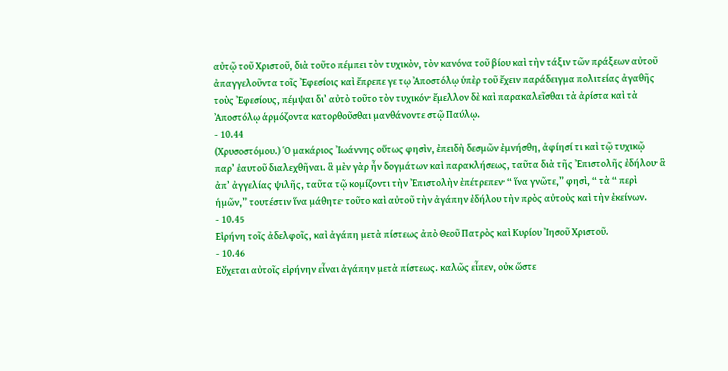αὐτῷ τοῦ Χριστοῦ, διὰ τοῦτο πέμπει τὸν τυχικὸν, τὸν κανόνα τοῦ βίου καὶ τὴν τάξιν τῶν πράξεων αὐτοῦ ἀπαγγελοῦντα τοῖς Ἐφεσίοις καὶ ἔπρεπε γε τῳ Ἀποστόλῳ ὑπὲρ τοῦ ἔχειν παράδειγμα πολιτείας ἀγαθῆς τοὺς Ἐφεσίους, πέμψαι δι’ αὐτὸ τοῦτο τὸν τυχικόν· ἔμελλον δὲ καὶ παρακαλεῖσθαι τὰ ἀρίστα καὶ τὰ Ἀποστόλῳ ἁρμόζοντα κατορθοῦσθαι μανθάνοντε στῷ Παύλῳ.
- 10.44
(Χρυσοστόμου.) Ὁ μακάριος Ἰωάννης οὕτως φησὶν, ἐπειδὴ δεσμῶν ἐμνήσθη, ἀφίησί τι καὶ τῷ τυχικῷ παρ’ ἑαυτοῦ διαλεχθῆναι. ἃ μὲν γὰρ ἦν δογμάτων καὶ παρακλήσεως, ταῦτα διὰ τῆς Ἐπιστολῆς ἐδήλου· ἃ ἀπ’ ἀγγελίας ψιλῆς, ταῦτα τῷ κομίζοντι τὴν Ἐπιστολὴν ἐπέτρεπεν· “ ἵνα γνῶτε,” φησὶ, “ τὰ “ περὶ ἡμῶν,” τουτέστιν ἵνα μάθητε· τοῦτο καὶ αὐτοῦ τὴν ἀγάπην ἐδήλου τὴν πρὸς αὐτοὺς καὶ τὴν ἐκείνων.
- 10.45
Εἰρήνη τοῖς ἀδελφοῖς, καὶ ἀγάπη μετὰ πίστεως ἀπὸ Θεοῦ Πατρὸς καὶ Κυρίου Ἰησοῦ Χριστοῦ.
- 10.46
Εὔχεται αὐτοῖς εἰρήνην εἶναι ἀγάπην μετὰ πίστεως. καλῶς εἶπεν, οὐκ ὥστε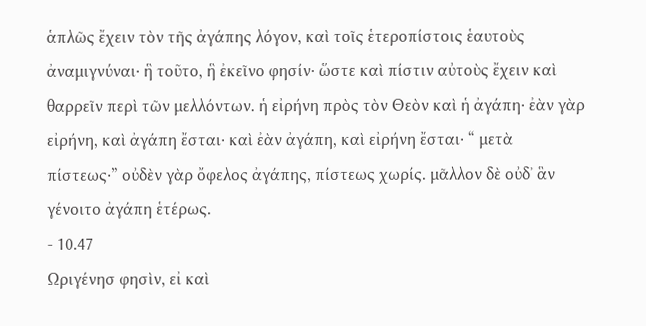ἁπλῶς ἔχειν τὸν τῆς ἀγάπης λόγον, καὶ τοῖς ἑτεροπίστοις ἑαυτοὺς ἀναμιγνύναι· ἣ τοῦτο, ἣ ἐκεῖνο φησίν· ὥστε καὶ πίστιν αὐτοὺς ἔχειν καὶ θαρρεῖν περὶ τῶν μελλόντων. ἡ εἰρήνη πρὸς τὸν Θεὸν καὶ ἡ ἀγάπη· ἐὰν γὰρ εἰρήνη, καὶ ἀγάπη ἔσται· καὶ ἐὰν ἀγάπη, καὶ εἰρήνη ἔσται· “ μετὰ πίστεως·” οὐδὲν γὰρ ὄφελος ἀγάπης, πίστεως χωρίς. μᾶλλον δὲ οὐδ᾿ ἃν γένοιτο ἀγάπη ἑτέρως.
- 10.47
Ωριγένησ φησὶν, εἰ καὶ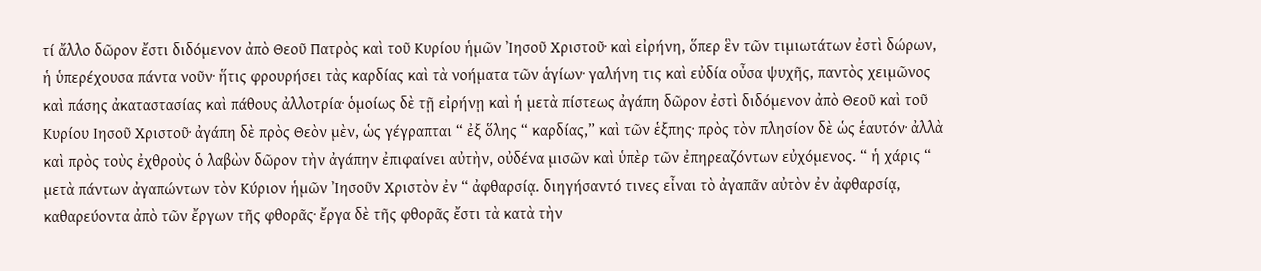τί ἄλλο δῶρον ἔστι διδόμενον ἀπὸ Θεοῦ Πατρὸς καὶ τοῦ Κυρίου ἡμῶν Ἰησοῦ Χριστοῦ· καὶ εἰρήνη, ὅπερ ἓν τῶν τιμιωτάτων ἐστὶ δώρων, ἡ ὑπερέχουσα πάντα νοῦν· ἥτις φρουρήσει τὰς καρδίας καὶ τὰ νοήματα τῶν ἁγίων· γαλήνη τις καὶ εὐδία οὖσα ψυχῆς, παντὸς χειμῶνος καὶ πάσης ἀκαταστασίας καὶ πάθους ἀλλοτρία· ὁμοίως δὲ τῇ εἰρήνῃ καὶ ἡ μετὰ πίστεως ἀγάπη δῶρον ἐστὶ διδόμενον ἀπὸ Θεοῦ καὶ τοῦ Κυρίου Ιησοῦ Χριστοῦ· ἀγάπη δὲ πρὸς Θεὸν μὲν, ὡς γέγραπται “ ἐξ ὅλης “ καρδίας,” καὶ τῶν ἑξπης· πρὸς τὸν πλησίον δὲ ὡς ἑαυτόν· ἀλλὰ καὶ πρὸς τοὺς ἐχθροὺς ὁ λαβὼν δῶρον τὴν ἀγάπην ἐπιφαίνει αὐτὴν, οὐδένα μισῶν καὶ ὑπὲρ τῶν ἐπηρεαζόντων εὐχόμενος. “ ἡ χάρις “ μετὰ πάντων ἀγαπώντων τὸν Κύριον ἡμῶν Ἰησοῦν Χριστὸν ἐν “ ἀφθαρσίᾳ. διηγήσαντό τινες εἶναι τὸ ἀγαπᾶν αὐτὸν ἐν ἀφθαρσίᾳ, καθαρεύοντα ἀπὸ τῶν ἔργων τῆς φθορᾶς· ἔργα δὲ τῆς φθορᾶς ἔστι τὰ κατὰ τὴν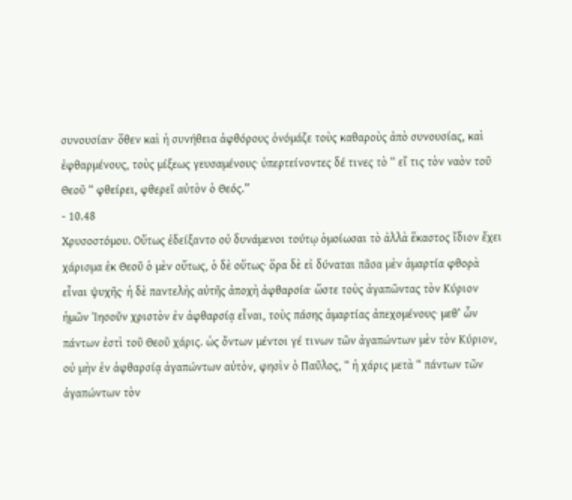συνουσίαν· ὅθεν καὶ ἡ συνήθεια ἀφθόρους ὀνόμάζε τοὺς καθαροὺς ἀπὸ συνουσίας, καὶ ἐφθαρμένους, τοὺς μίξεως γευσαμένους· ὑπερτείνοντες δέ τινες τὸ “ εἴ τις τὸν ναὸν τοῦ Θεοῦ “ φθείρει, φθερεῖ αὐτὸν ὁ Θεός.”
- 10.48
Χρυσοστόμου. Οὕτως ἐδείξαντο οὐ δυνάμενοι τούτῳ ὁμοίωσαι τὸ ἀλλὰ ἕκαστος ἴδιον ἔχει χάρισμα ἐκ Θεοῦ ὁ μὲν οὕτως, ὁ δὲ οὕτως· ὅρα δὲ εἰ δύναται πᾶσα μὲν ἁμαρτία φθορὰ εἶναι ψυχῆς· ἡ δὲ παντελὴς αὐτῆς ἀποχὴ ἀφθαρσία· ὥστε τοὺς ἀγαπῶντας τὸν Κύριον ἡμῶν Ἰησοῦν χριστὸν ἐν ἀφθαρσίᾳ εἶναι, τοὺς πάσης ἁμαρτίας ἀπεχομένους· μεθ’ ὧν πάντων ἐστὶ τοῦ Θεοῦ χάρις. ὡς ὄντων μέντοι γέ τινων τῶν ἀγαπώντων μὲν τὸν Κύριον, οὐ μὴν ἐν ἀφθαρσίᾳ ἀγαπώντων αὐτὸν, φησὶν ὁ Παῦλος, “ ἡ χάρις μετὰ “ πάντων τῶν ἀγαπώντων τὸν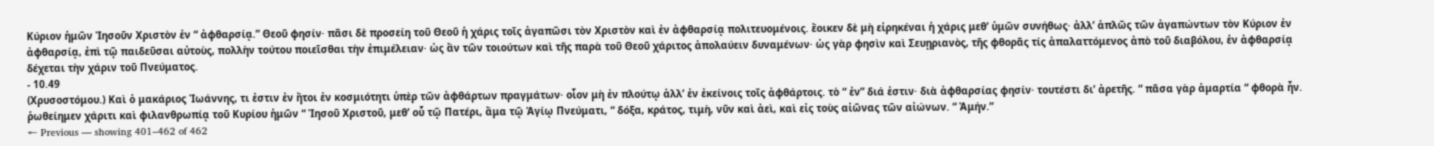Κύριον ἡμῶν Ἰησοῦν Χριστὸν ἐν “ ἀφθαρσίᾳ.” Θεοῦ φησίν· πᾶσι δὲ προσείη τοῦ Θεοῦ ἡ χάρις τοῖς ἀγαπῶσι τὸν Χριστὸν καὶ ἐν ἀφθαρσίᾳ πολιτευομένοις. ἔοικεν δὲ μὴ εἰρηκέναι ἡ χάρις μεθ’ ὑμῶν συνήθως· ἀλλ’ ἁπλῶς τῶν ἀγαπώντων τὸν Κύριον ἐν ἀφθαρσίᾳ, ἐπὶ τῷ παιδεῦσαι αὐτοὺς, πολλὴν τούτου ποιεῖσθαι τὴν ἐπιμέλειαν· ὡς ἂν τῶν τοιούτων καὶ τῆς παρὰ τοῦ Θεοῦ χάριτος ἀπολαύειν δυναμένων· ὡς γὰρ φησὶν καὶ Σευῃριανὸς, τῆς φθορᾶς τίς ἀπαλαττόμενος ἀπὸ τοῦ διαβόλου, ἐν ἀφθαρσίᾳ δέχεται τὴν χάριν τοῦ Πνεύματος.
- 10.49
(Χρυσοστόμου.) Καὶ ὁ μακάριος Ἰωάννης, τι ἐστιν ἐν ἤτοι ἐν κοσμιότητι ὑπὲρ τῶν ἀφθάρτων πραγμάτων· οἷον μὴ ἐν πλούτῳ ἀλλ’ ἐν ἐκείνοις τοῖς ἀφθάρτοις. τὸ “ ἐν” διά ἐστιν· διὰ ἀφθαρσίας φησίν· τουτέστι δι’ ἀρετῆς. “ πᾶσα γὰρ ἁμαρτία “ φθορὰ ἦν. ῥωθείημεν χάριτι καὶ φιλανθρωπίᾳ τοῦ Κυρίου ἡμῶν “ Ἰησοῦ Χριστοῦ, μεθ’ οὗ τῷ Πατέρι, ἅμα τῷ Ἁγίῳ Πνεύματι, “ δόξα, κράτος, τιμὴ, νῦν καὶ ἀεὶ, καὶ εἰς τοὺς αἰῶνας τῶν αἰώνων. “ Ἀμήν.”
← Previous — showing 401–462 of 462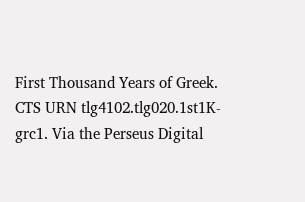First Thousand Years of Greek. CTS URN tlg4102.tlg020.1st1K-grc1. Via the Perseus Digital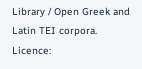Library / Open Greek and Latin TEI corpora. Licence: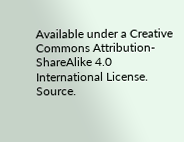Available under a Creative Commons Attribution-ShareAlike 4.0 International License. Source.